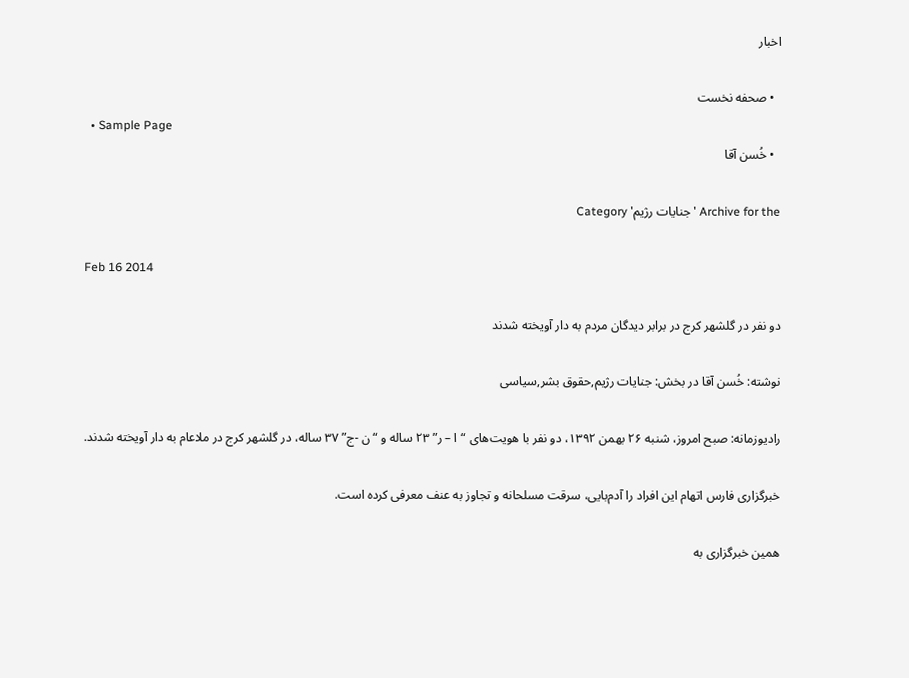اخبار

  • صحفه نخست
  • Sample Page
  • خُسن آقا

Archive for the 'جنایات رژیم' Category

Feb 16 2014

دو نفر در گلشهر کرج در برابر دیدگان مردم به دار آویخته شدند

نوشته: خُسن آقا در بخش: جنایات رژیم,حقوق بشر,سیاسی

رادیوزمانه: صبح امروز، شنبه ۲۶ بهمن ۱۳۹۲، دو نفر با هویت‌های “ا – ر” ۲۳ ساله و “ن -ج” ۳۷ ساله، در گلشهر کرج در ملاعام به دار آویخته شدند.

خبرگزاری فارس اتهام این افراد را آدم‌بایی، سرقت مسلحانه و تجاوز به عنف معرفی کرده است.

همین خبرگزاری به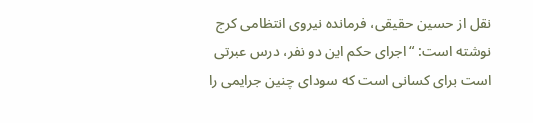نقل از حسین حقیقی، فرمانده نیروی انتظامی کرج نوشته است: “اجرای حکم این دو نفر، درس عبرتی است برای کسانی است که سودای چنین جرایمی را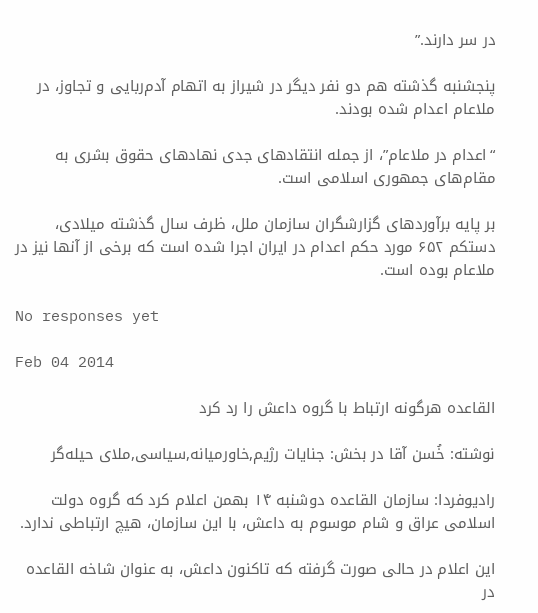در سر دارند.”

پنجشنبه گذشته هم دو نفر دیگر در شیراز به اتهام آدم‌ربایی و تجاوز، در ملاعام اعدام شده بودند.

“اعدام در ملاعام”، از جمله انتقادهای جدی نهادهای حقوق بشری به مقام‌های جمهوری اسلامی است.

بر پایه برآوردهای گزارشگران سازمان ملل، ظرف سال گذشته میلادی، دستکم ۶۵۲ مورد حکم اعدام در ایران اجرا شده است که برخی از آنها نیز در ملاعام بوده است.

No responses yet

Feb 04 2014

القاعده هرگونه ارتباط با گروه داعش را رد کرد

نوشته: خُسن آقا در بخش: جنایات رژیم,خاورمیانه,سیاسی,ملای حیله‌گر

رادیوفردا: سازمان القاعده دوشنبه ۱۴ بهمن اعلام کرد که گروه دولت اسلامی عراق و شام موسوم به داعش، با این سازمان، هیچ ارتباطی ندارد.

این اعلام در حالی صورت گرفته که تاکنون داعش، به عنوان شاخه القاعده در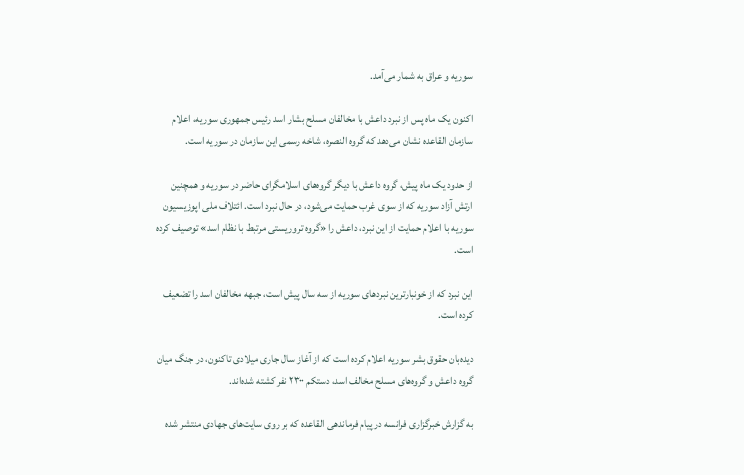سوریه و عراق به شمار می‌آمد.

اکنون یک ماه پس از نبرد داعش با مخالفان مسلح بشار اسد رئیس جمهوری سوریه، اعلام سازمان القاعده نشان می‌دهد که گروه النصره، شاخه رسمی این سازمان در سوریه است.

از حدود یک ماه پیش، گروه داعش با دیگر گروه‌های اسلامگرای حاضر در سوریه و همچنین ارتش آزاد سوریه که از سوی غرب حمایت می‌شود، در حال نبرد است. ائتلاف ملی اپوزیسیون سوریه با اعلام حمایت از این نبرد، داعش را «گروه تروریستی مرتبط با نظام اسد» توصیف کرده است.

این نبرد که از خونبار‌ترین نبردهای سوریه از سه سال پیش است، جبهه مخالفان اسد را تضعیف کرده است.

دیده‌بان حقوق بشر سوریه اعلام کرده است که از آغاز سال جاری میلادی تاکنون، در جنگ میان گروه داعش و گروه‌های مسلح مخالف اسد، دستکم ۲۳۰۰ نفر کشته شده‌اند.

به گزارش خبرگزاری فرانسه در پیام فرماندهی القاعده که بر روی سایت‌های جهادی منتشر شده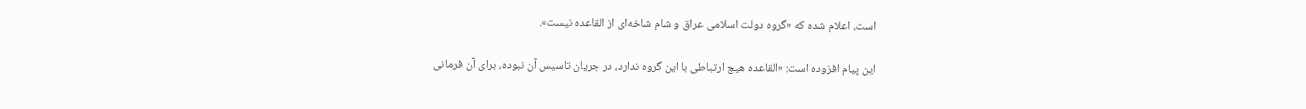است، اعلام شده که «گروه دولت اسلامی عراق و شام شاخه‌ای از القاعده نیست».

این پیام افزوده است: «القاعده هیچ ارتباطی با این گروه ندارد، در جریان تاسیس آن نبوده، برای آن فرمانی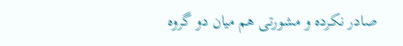صادر نکرده و مشورتی هم میان دو گروه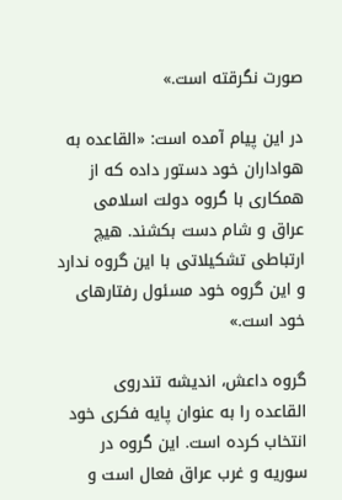صورت نگرقته است.»

در این پیام آمده است: «القاعده به هواداران خود دستور داده که از همکاری با گروه دولت اسلامی عراق و شام دست بکشند. هیچ ارتباطی تشکیلاتی با این گروه ندارد و این گروه خود مسئول رفتارهای خود است.»

گروه داعش، اندیشه تندروی القاعده را به عنوان پایه فکری خود انتخاب کرده است. این گروه در سوریه و غرب عراق فعال است و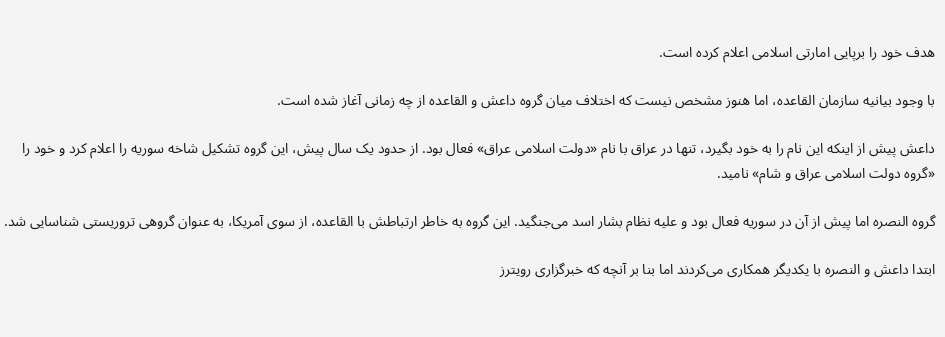هدف خود را برپایی امارتی اسلامی اعلام کرده است.

با وجود بیانیه سازمان القاعده، اما هنوز مشخص نیست که اختلاف میان گروه داعش و القاعده از چه زمانی آغاز شده است.

داعش پیش از اینکه این نام را به خود بگیرد، تنها در عراق با نام «دولت اسلامی عراق» فعال بود. از حدود یک سال پیش، این گروه تشکیل شاخه سوریه را اعلام کرد و خود را «گروه دولت اسلامی عراق و شام» نامید.

گروه النصره اما پیش از آن در سوریه فعال بود و علیه نظام بشار اسد می‌جنگید. این گروه به خاطر ارتباطش با القاعده، از سوی آمریکا، به عنوان گروهی تروریستی شناسایی شد.

ابتدا داعش و النصره با یکدیگر همکاری می‌کردند اما بنا بر آنچه که خبرگزاری رویترز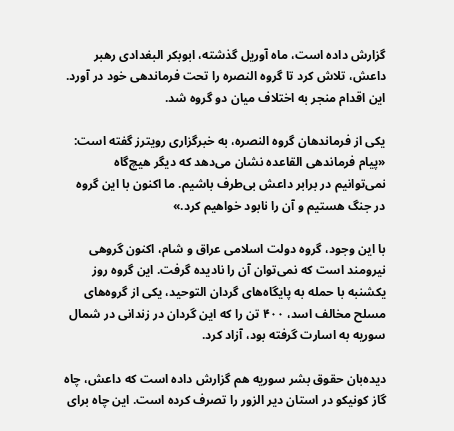گزارش داده است، ماه آوریل گذشته، ابوبکر البغدادی رهبر داعش، تلاش کرد تا گروه النصره را تحت فرماندهی خود در آورد. این اقدام منجر به اختلاف میان دو گروه شد.

یکی از فرماندهان گروه النصره، به خبرگزاری رویترز گفته است: «پیام فرماندهی القاعده نشان می‌دهد که دیگر هیچ‌گاه نمی‌توانیم در برابر داعش بی‌طرف باشیم. ما اکنون با این گروه در جنگ هستیم و آن را نابود خواهیم کرد.»

با این وجود، گروه دولت اسلامی عراق و شام، اکنون گروهی نیرومند است که نمی‌توان آن را نادیده گرفت. این گروه روز یکشنبه با حمله به پایگاه‌های گردان التوحید، یکی از گروه‌های مسلح مخالف اسد، ۴۰۰ تن را که این گردان در زندانی در شمال سوریه به اسارت گرفته بود، آزاد کرد.

دیده‌بان حقوق بشر سوریه هم گزارش داده است که داعش، چاه گاز کونیکو در استان دیر الزور را تصرف کرده است. این چاه برای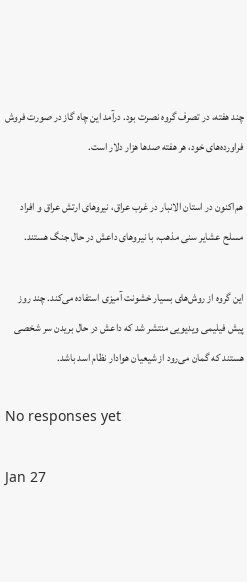چند هفته، در تصرف گروه نصرت بود. درآمد این چاه گاز در صورت فروش فراورده‌های خود، هر هفته صد‌ها هزار دلار است.

هم‌اکنون در استان الانبار در غرب عراق، نیروهای ارتش عراق و افراد مسلح عشایر سنی مذهب، با نیروهای داعش در حال جنگ هستند.

این گروه از روش‌های بسیار خشونت آمیزی استفاده می‌کند. چند روز پیش فیلیمی ویدیویی منتشر شد که داعش در حال بریدن سر شخصی هستند که گمان می‌رود از شیعیان هوادار نظام اسد باشد.

No responses yet

Jan 27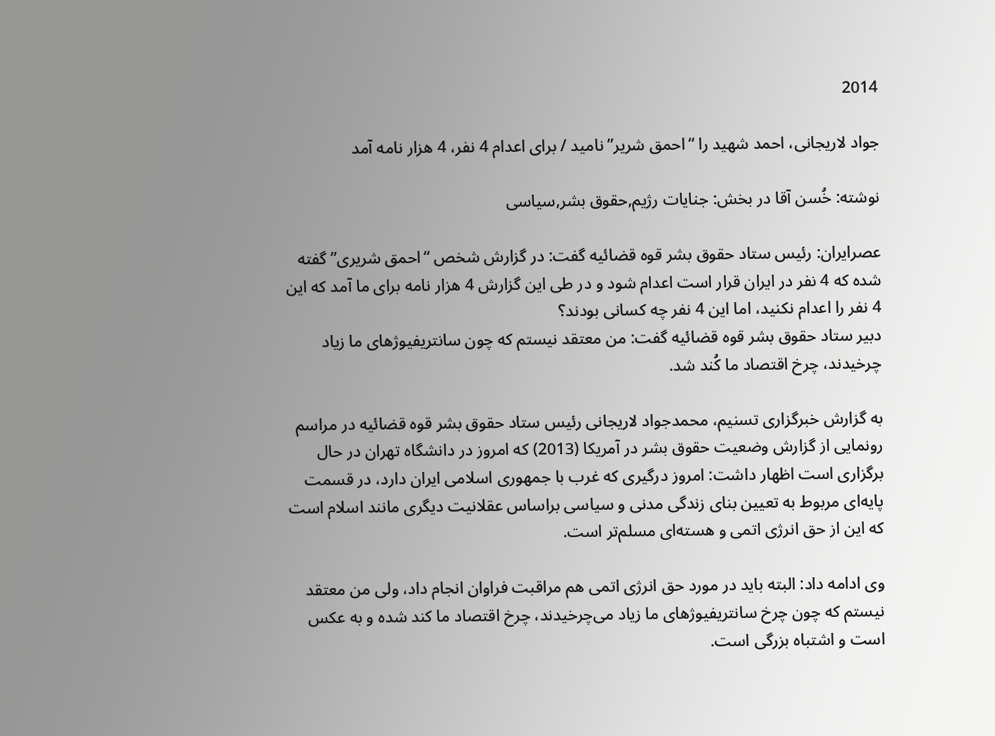2014

جواد لاریجانی، احمد شهید را “احمق شریر” نامید / برای اعدام 4 نفر، 4 هزار نامه آمد

نوشته: خُسن آقا در بخش: جنایات رژیم,حقوق بشر,سیاسی

عصرایران: رئیس ستاد حقوق بشر قوه قضائیه گفت: در گزارش شخص “احمق شریری” گفته شده که 4 نفر در ایران قرار است اعدام شود و در طی این گزارش 4 هزار نامه برای ما آمد که این 4 نفر را اعدام نکنید، اما این 4 نفر چه کسانی بودند؟
دبیر ستاد حقوق بشر قوه قضائیه گفت: من معتقد نیستم که چون سانتریفیوژهای ما زیاد چرخیدند، چرخ اقتصاد ما کُند شد.

به گزارش خبرگزاری تسنیم، محمدجواد لاریجانی رئیس ستاد حقوق بشر قوه قضائیه در مراسم رونمایی از گزارش وضعیت حقوق بشر در آمریکا (2013) که امروز در دانشگاه تهران در حال برگزاری است اظهار داشت: امروز درگیری که غرب با جمهوری اسلامی ایران دارد، در قسمت پایه‌ای مربوط به تعیین بنای زندگی مدنی و سیاسی براساس عقلانیت دیگری مانند اسلام است که این از حق انرژی اتمی و هسته‌ای مسلم‌تر است.

وی ادامه داد: البته باید در مورد حق انرژی اتمی هم مراقبت فراوان انجام داد، ولی من معتقد نیستم که چون چرخ سانتریفیوژهای ما زیاد می‌چرخیدند، چرخ اقتصاد ما کند شده و به عکس است و اشتباه بزرگی است.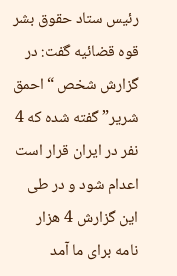رئیس ستاد حقوق بشر قوه قضائیه گفت: در گزارش شخص “احمق شریر” گفته شده که 4 نفر در ایران قرار است اعدام شود و در طی این گزارش 4 هزار نامه برای ما آمد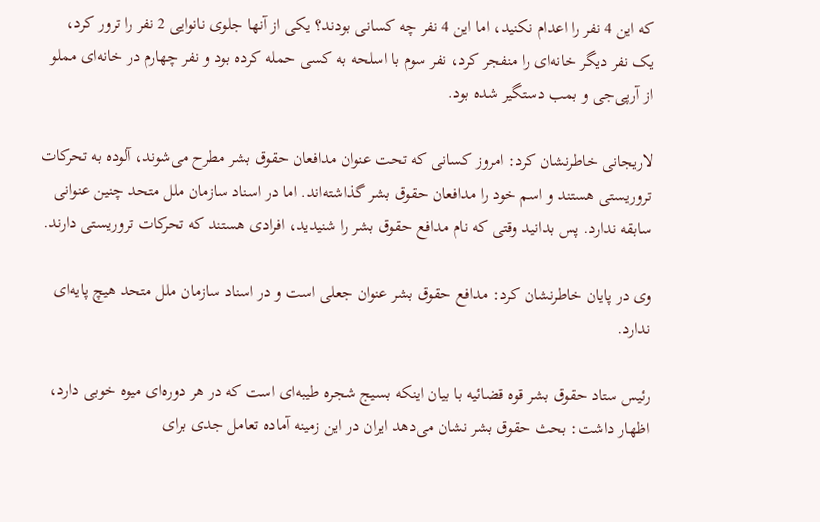که این 4 نفر را اعدام نکنید، اما این 4 نفر چه کسانی بودند؟ یکی از آنها جلوی نانوایی 2 نفر را ترور کرد، یک نفر دیگر خانه‌ای را منفجر کرد، نفر سوم با اسلحه به کسی حمله کرده بود و نفر چهارم در خانه‌ای مملو از آرپی‌جی و بمب دستگیر شده بود.

لاریجانی خاطرنشان کرد: امروز کسانی که تحت عنوان مدافعان حقوق بشر مطرح می‌شوند، آلوده به تحرکات تروریستی هستند و اسم خود را مدافعان حقوق بشر گذاشته‌اند. اما در اسناد سازمان ملل متحد چنین عنوانی سابقه ندارد. پس بدانید وقتی که نام مدافع حقوق بشر را شنیدید، افرادی هستند که تحرکات تروریستی دارند.

وی در پایان خاطرنشان کرد: مدافع حقوق بشر عنوان جعلی است و در اسناد سازمان ملل متحد هیچ پایه‌ای ندارد.

رئیس ستاد حقوق بشر قوه قضائیه با بیان اینکه بسیج شجره طیبه‌ای است که در هر دوره‌ای میوه خوبی دارد، اظهار داشت: بحث حقوق بشر نشان می‌دهد ایران در این زمینه آماده تعامل جدی برای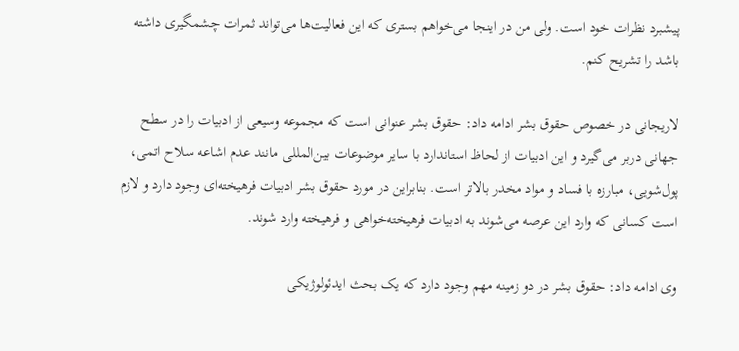پیشبرد نظرات خود است. ولی من در اینجا می‌‌خواهم بستری که این فعالیت‌ها می‌تواند ثمرات چشمگیری داشته باشد را تشریح کنم.

لاریجانی در خصوص حقوق بشر ادامه داد: حقوق بشر عنوانی است که مجموعه وسیعی از ادبیات را در سطح جهانی دربر می‌گیرد و این ادبیات از لحاظ استاندارد با سایر موضوعات بین‌المللی مانند عدم اشاعه سلاح اتمی، پول‌شویی، مبارزه با فساد و مواد مخدر بالاتر است. بنابراین در مورد حقوق بشر ادبیات فرهیخته‌ای وجود دارد و لازم است کسانی که وارد این عرصه می‌شوند به ادبیات فرهیخته‌خواهی و فرهیخته وارد شوند.

وی ادامه داد: حقوق بشر در دو زمینه مهم وجود دارد که یک بحث ایدئولوژیکی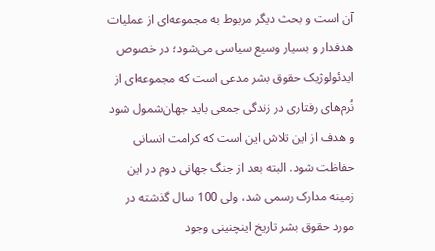آن است و بحث دیگر مربوط به مجموعه‌ای از عملیات هدفدار و بسیار وسیع سیاسی می‌شود؛ در خصوص ایدئولوژیک حقوق بشر مدعی است که مجموعه‌ای از نُرم‌‌های رفتاری در زندگی جمعی باید جهان‌شمول شود و هدف از این تلاش این است که کرامت انسانی حفاظت شود. البته بعد از جنگ جهانی دوم در این زمینه مدارک رسمی شد، ولی 100 سال گذشته در مورد حقوق بشر تاریخ اینچنینی وجود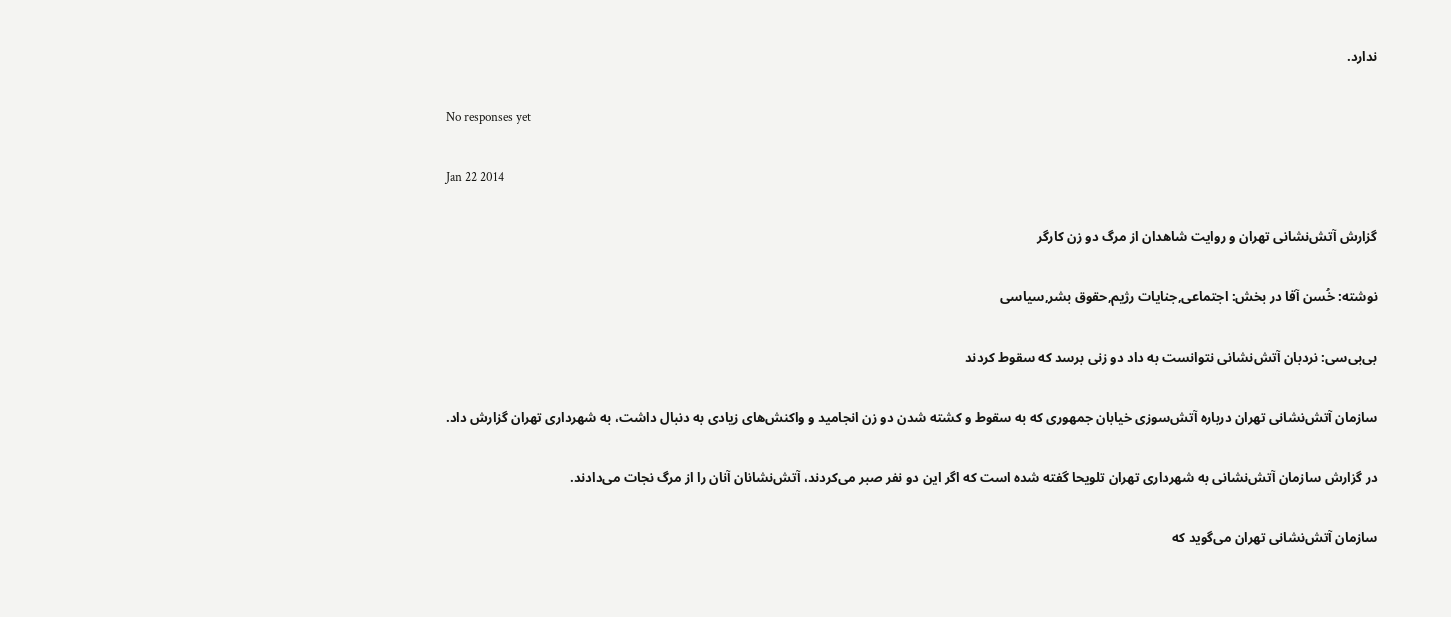ندارد.

No responses yet

Jan 22 2014

گزارش آتش‌نشانی تهران و روایت شاهدان از مرگ دو زن کارگر

نوشته: خُسن آقا در بخش: اجتماعی,جنایات رژیم,حقوق بشر,سیاسی

بی‌بی‌سی: نردبان آتش‌نشانی نتوانست به داد دو زنی برسد که سقوط کردند

سازمان آتش‌نشانی تهران درباره آتش‌سوزی خیابان جمهوری که به سقوط و کشته شدن دو زن انجامید و واکنش‌های زیادی به دنبال داشت، به شهرداری تهران گزارش داد.

در گزارش سازمان آتش‌نشانی به شهرداری تهران تلویحا گفته شده است که اگر این دو نفر صبر می‌کردند، آتش‌نشانان آنان را از مرگ نجات می‌دادند.

سازمان آتش‌نشانی تهران می‌گوید که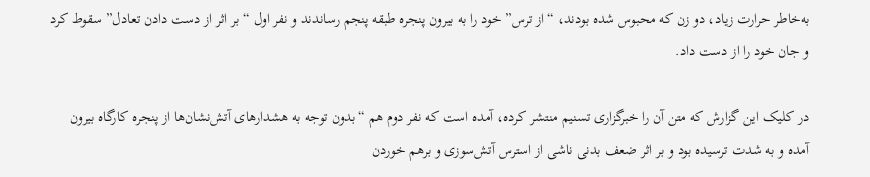به‌خاطر حرارت زیاد، دو زن که محبوس شده بودند، “از ترس” خود را به بیرون پنجره طبقه پنجم رساندند و نفر اول “بر اثر از دست دادن تعادل” سقوط کرد و جان خود را از دست داد.

در کلیک این گزارش که متن آن را خبرگزاری تسنیم منتشر کرده، آمده است که نفر دوم هم “بدون توجه به هشدارهای آتش‌نشان‌ها از پنجره کارگاه بیرون آمده و به شدت ترسیده بود و بر اثر ضعف بدنی ناشی از استرس آتش‌سوزی و برهم خوردن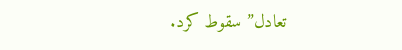تعادل” سقوط کرد.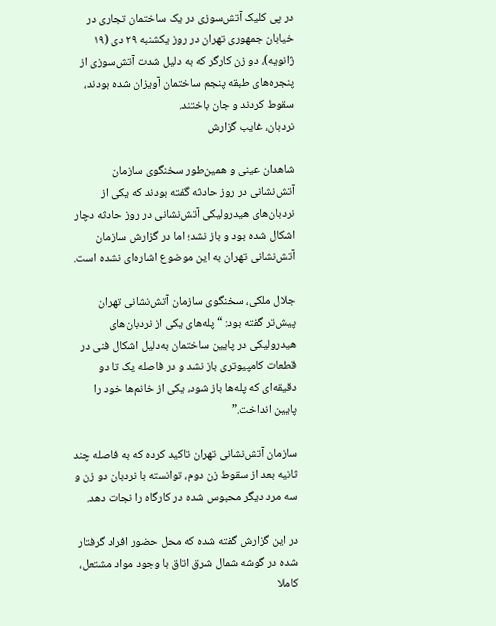در پی کلیک آتش‌سوزی در یک ساختمان تجاری در خیابان جمهوری تهران در روز یکشنبه ۲۹ دی (۱۹ ژانویه)، دو زن کارگر که به دلیل شدت آتش‌سوزی از پنجره‌های طبقه پنجم ساختمان آویزان شده بودند، سقوط کردند و جان باختند.
نردبان، غایب گزارش

شاهدان عینی و همین‌طور سخنگوی سازمان آتش‌نشانی در روز حادثه گفته بودند که یکی از نردبان‌های هیدرولیکی آتش‌نشانی در روز حادثه دچار اشکال شده بود و باز نشد؛ اما در گزارش سازمان آتش‌نشانی تهران به این موضوع اشاره‌ای نشده است.

جلال ملکی، سخنگوی سازمان آتش‌نشانی تهران پیش‌تر گفته بود: “پله‌های یکی از نردبان‌های هیدرولیکی در پایین ساختمان به‌دلیل اشکال فنی در قطعات کامپیوتری باز نشد و در فاصله یک تا دو دقیقه‌ای که پله‌ها باز شود، یکی از خانم‌ها خود را پایین انداخت.”

سازمان آتش‌نشانی تهران تاکید کرده که به فاصله چند ثانیه بعد از سقوط زن دوم، توانسته با نردبان دو زن و سه مرد دیگر محبوس شده در کارگاه را نجات دهد.

در این گزارش گفته شده که محل حضور افراد گرفتار شده در گوشه شمال شرق اتاق با وجود مواد مشتعل، کاملا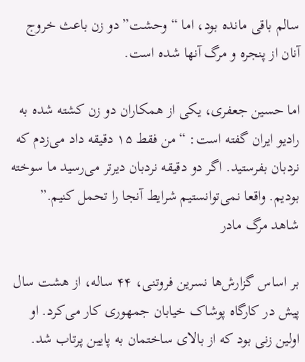سالم باقی مانده بود، اما “وحشت” دو زن باعث خروج آنان از پنجره و مرگ آنها شده است.

اما حسین جعفری، یکی از همکاران دو زن کشته شده به رادیو ایران گفته است: “من فقط ۱۵ دقیقه داد می‌زدم که نردبان بفرستید. اگر دو دقیقه نردبان دیر‌تر می‌رسید ما سوخته بودیم. واقعا نمی‌توانستیم شرایط آنجا را تحمل کنیم.”
شاهد مرگ مادر

بر اساس گزارش‌ها نسرین فروتنی، ۴۴ ساله، از هشت سال پیش در کارگاه پوشاک خیابان جمهوری کار می‌کرد. او اولین زنی بود که از بالای ساختمان به پایین پرتاب شد.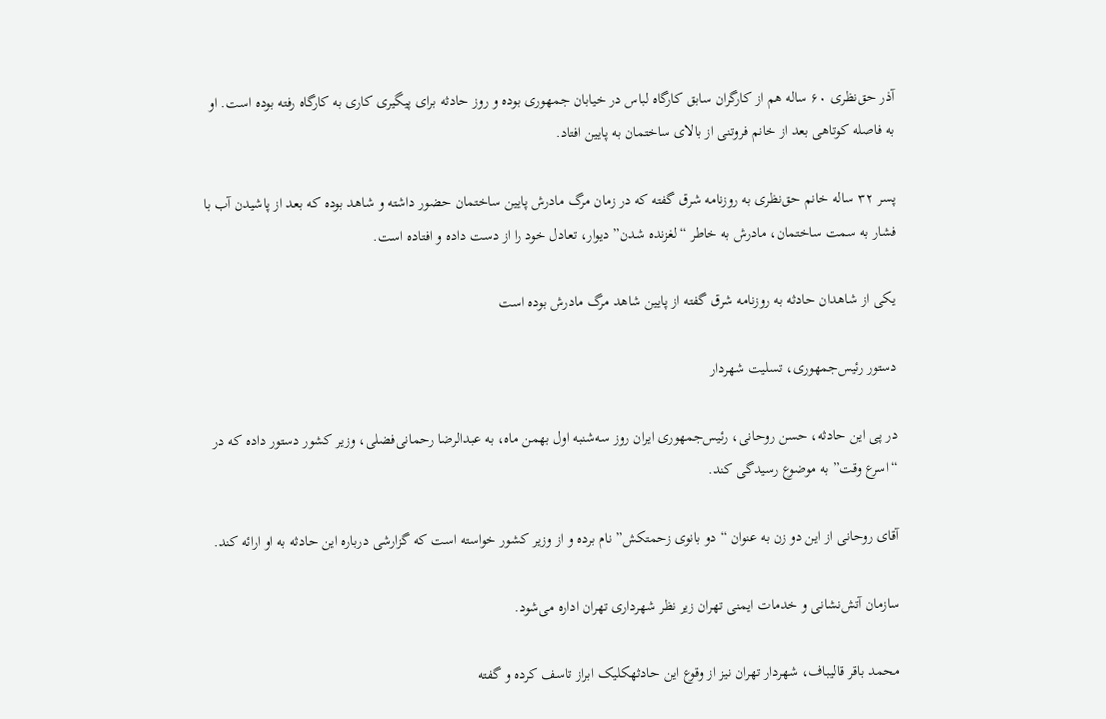آذر حق‌نظری ۶۰ ساله هم از کارگران سابق کارگاه لباس در خیابان جمهوری بوده و روز حادثه برای پیگیری کاری به کارگاه رفته بوده است. او به فاصله کوتاهی بعد از خانم فروتنی از بالای ساختمان به پایین افتاد.

پسر ۳۲ ساله خانم حق‌نظری به روزنامه شرق گفته که در زمان مرگ مادرش پایین ساختمان حضور داشته و شاهد بوده که بعد از پاشیدن آب با فشار به سمت ساختمان، مادرش به خاطر “لغزنده شدن” دیوار، تعادل خود را از دست داده و افتاده است.

یکی از شاهدان حادثه به روزنامه شرق گفته از پایین شاهد مرگ مادرش بوده است

دستور رئیس‌جمهوری، تسلیت شهردار

در پی این حادثه، حسن روحانی، رئیس‌جمهوری ایران روز سه‌شنبه اول بهمن ماه، به عبدالرضا رحمانی‌فضلی، وزیر کشور دستور داده که در “اسرع وقت” به موضوع رسیدگی کند.

آقای روحانی از این دو زن به عنوان “دو بانوی زحمتکش” نام برده و از وزیر کشور خواسته است که گزارشی درباره این حادثه به او ارائه کند.

سازمان آتش‌نشانی و خدمات ایمنی تهران زیر نظر شهرداری تهران اداره می‌شود.

محمد باقر قالیباف، شهردار تهران نیز از وقوع این حادثهکلیک ابراز تاسف کرده و گفته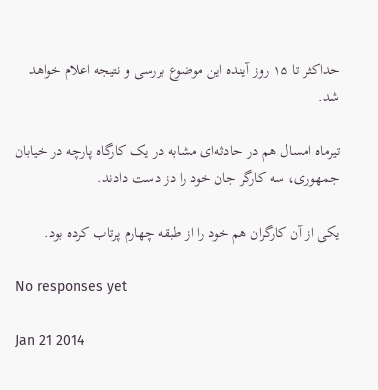حداکثر تا ۱۵ روز آینده این موضوع بررسی و نتیجه اعلام خواهد شد.

تیرماه امسال هم در حادثه‌ای مشابه در یک کارگاه پارچه در خیابان جمهوری، سه کارگر جان خود را دز دست دادند.

یکی از آن کارگران هم خود را از طبقه چهارم پرتاب کرده بود.

No responses yet

Jan 21 2014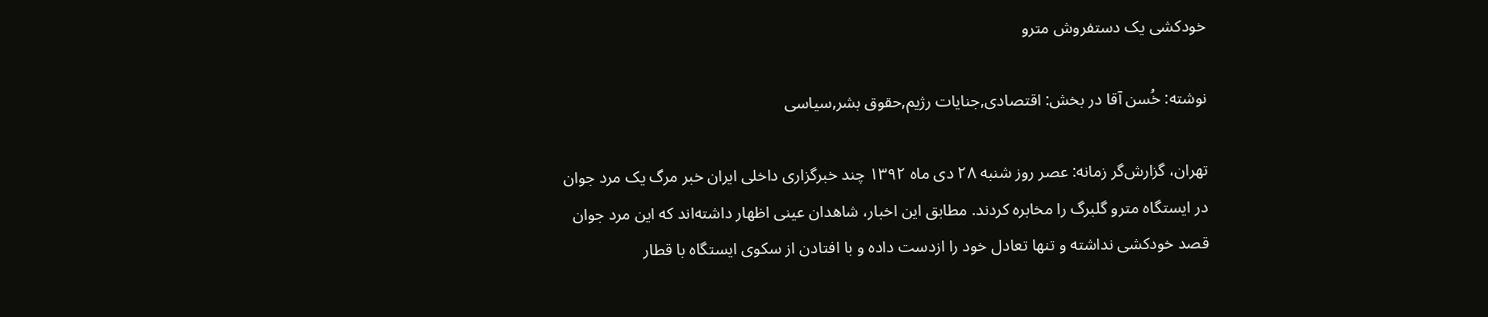خودکشی یک دستفروش مترو

نوشته: خُسن آقا در بخش: اقتصادی,جنایات رژیم,حقوق بشر,سیاسی

تهران، گزارش‌گر زمانه: عصر روز شنبه ۲۸ دی ماه ۱۳۹۲ چند خبرگزاری‌ داخلی ایران خبر مرگ یک مرد جوان در ایستگاه مترو گلبرگ را مخابره کردند. مطابق این اخبار، شاهدان عینی اظهار داشته‌اند که این مرد جوان قصد خودکشی نداشته و تنها تعادل خود را ازدست داده و با افتادن از سکوی ایستگاه با قطار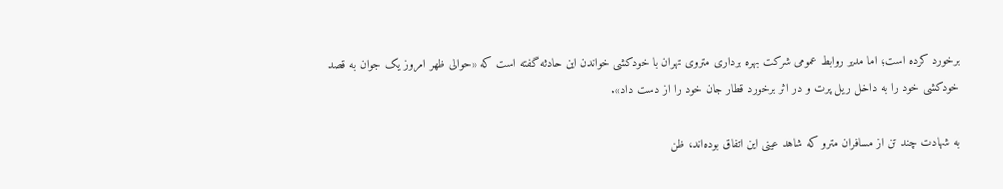برخورد کرده است؛ اما مدیر روابط عمومی شرکت بهره برداری متروی تهران با خودکشی خواندن این حادثه گفته است که «حوالی ظهر امروز یک جوان به قصد خودکشی خود را به داخل ریل پرت و در اثر برخورد قطار جان خود را از دست داد».

به شهادت چند تن از مسافران مترو که شاهد عینی این اتفاق بوده‌اند، ظن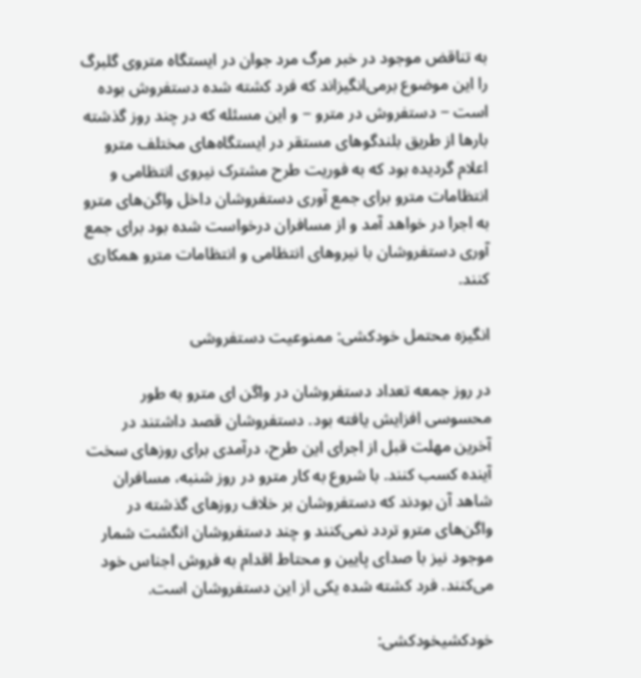به تناقض موجود در خبر مرگ مرد جوان در ایستگاه متروی گلبرگ را این موضوع برمی‌انگیزاند که فرد کشته شده دستفروش بوده است − دستفروش در مترو − و این مسئله که در چند روز گذشته بارها از طریق بلندگوهای مستقر در ایستگاه‌های مختلف مترو اعلام گردیده بود که به فوریت طرح مشترک نیروی انتظامی و انتظامات مترو برای جمع آوری دستفروشان داخل واگن‌های مترو به اجرا در خواهد آمد و از مسافران درخواست شده بود برای جمع آوری دستفروشان با نیروهای انتظامی و انتظامات مترو همکاری کنند.

انگیزه محتمل خودکشی: ممنوعیت دستفروشی

در روز جمعه تعداد دستفروشان در واگن ای مترو به طور محسوسی افزایش یافته بود. دستفروشان قصد داشتند در آخرین مهلت قبل از اجرای این طرح، درآمدی برای روزهای سخت آینده کسب کنند. با شروع به کار مترو در روز شنبه، مسافران شاهد آن بودند که دستفروشان بر خلاف روزهای گذشته در واگن‌های مترو تردد نمی‌کنند و چند دستفروشان انگشت شمار موجود نیز با صدای پایین و محتاط اقدام به فروش اجناس خود می‌کنند. فرد کشته شده یکی از این دستفروشان است.

خودکشیخودکشی: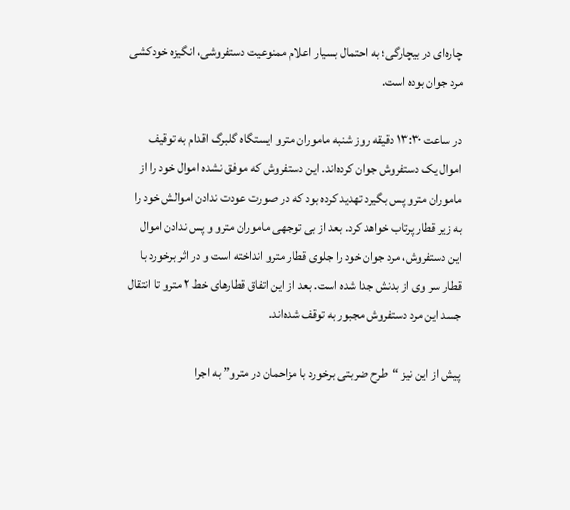چاره‌ای در بیچارگی؛ به احتمال بسیار اعلام ممنوعیت دستفروشی، انگیزه خودکشی مرد جوان بوده است.

در ساعت ۱۳:۳۰ دقیقه روز شنبه ماموران مترو ایستگاه گلبرگ اقدام به توقیف اموال یک دستفروش جوان کرده‌اند. این دستفروش که موفق نشده اموال خود را از ماموران مترو پس بگیرد تهدید کرده بود که در صورت عودت ندادن اموالش خود را به زیر قطار پرتاب خواهد کرد. بعد از بی توجهی ماموران مترو و پس ندادن اموال این دستفروش، مرد جوان خود را جلوی قطار مترو انداخته است و در اثر برخورد با قطار سر وی از بدنش جدا شده است. بعد از این اتفاق قطارهای خط ۲ مترو تا انتقال جسد این مرد دستفروش مجبور به توقف شده‌اند.

پیش از این نیز “طرح ضربتی برخورد با مزاحمان در مترو” به اجرا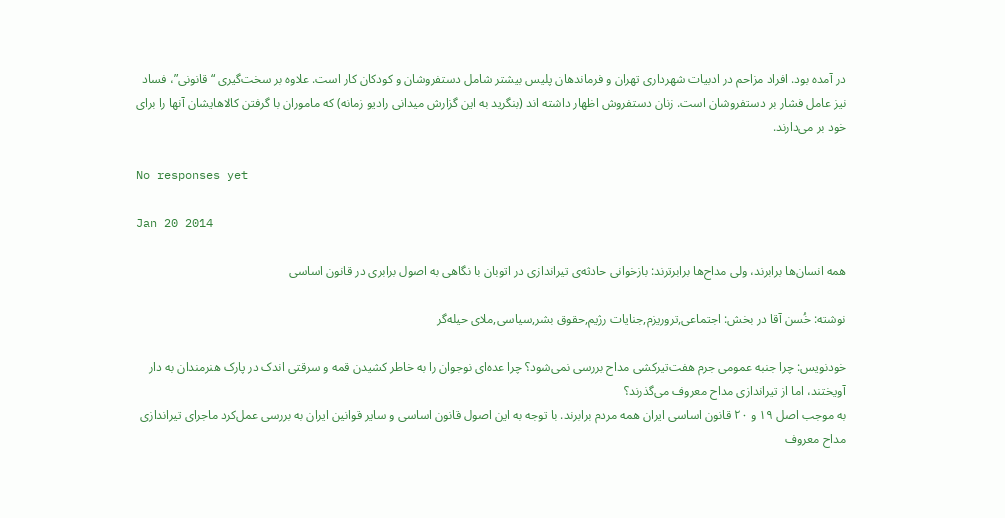در آمده بود. افراد مزاحم در ادبیات شهرداری تهران و فرماندهان پلیس بیشتر شامل دستفروشان و کودکان کار است. علاوه بر سخت‌گیری “قانونی”، فساد نیز عامل فشار بر دستفروشان است. زنان دستفروش اظهار داشته اند (بنگرید به این گزارش میدانی رادیو زمانه) که ماموران با گرفتن کالاهایشان آنها را برای خود بر می‌دارند.

No responses yet

Jan 20 2014

همه انسان‌ها برابرند، ولی مداح‌ها برابرترند: بازخوانی حادثه‌ی تیراندازی در اتوبان با نگاهی به اصول برابری در قانون اساسی

نوشته: خُسن آقا در بخش: اجتماعی,تروریزم,جنایات رژیم,حقوق بشر,سیاسی,ملای حیله‌گر

خودنویس: چرا جنبه عمومی جرم هفت‌تیرکشی مداح بررسی نمی‌شود؟ چرا عده‌ای نوجوان را به خاطر کشیدن قمه و سرقتی اندک در پارک هنرمندان به‌ دار آویختند، اما از تیراندازی مداح معروف می‌گذرند؟
به موجب اصل ۱۹ و ۲۰ قانون اساسی ایران همه مردم برابرند. با توجه به این اصول قانون اساسی و سایر قوانین ایران به بررسی عمل‌کرد ماجرای تیراندازی مداح معروف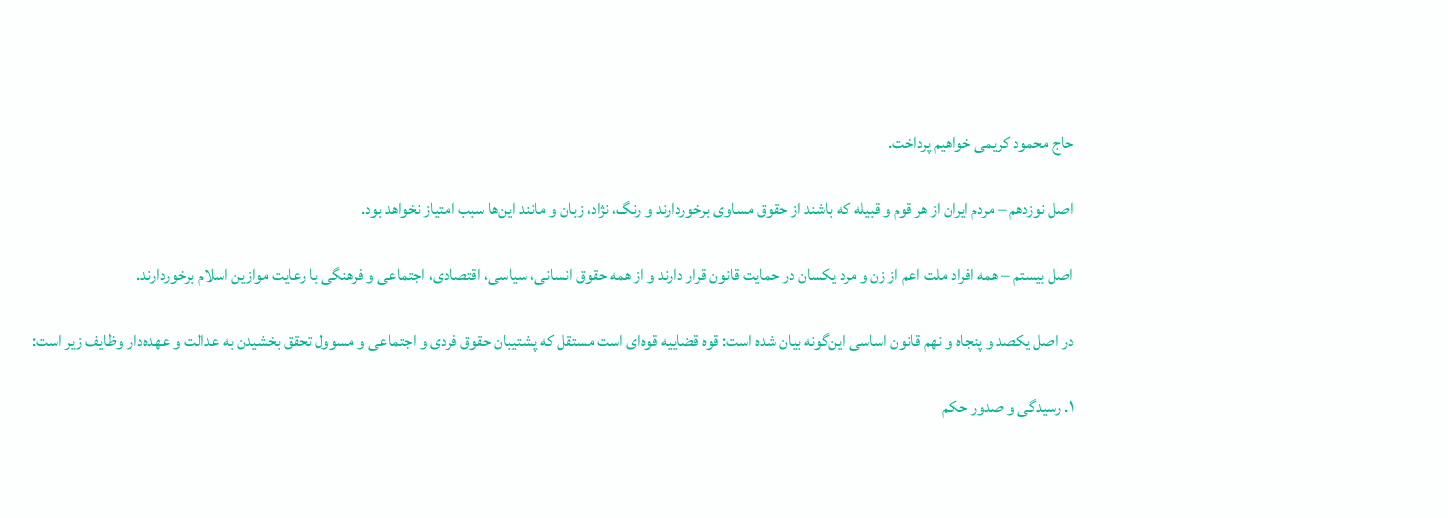حاج محمود کریمی خواهیم پرداخت.

اصل نوزدهم – مردم ایران از هر قوم و قبیله که باشند از حقوق مساوی برخوردارند و رنگ، نژاد، زبان و مانند این‌ها سبب امتیاز نخواهد بود.

اصل بیستم – همه افراد ملت اعم از زن و مرد یکسان در حمایت قانون قرار دارند و از همه حقوق انسانی، سیاسی، اقتصادی، اجتماعی و فرهنگی با رعایت موازین اسلام برخوردارند.

در اصل یکصد و پنجاه و نهم قانون اساسی این‌گونه بیان شده است: قوه قضاییه قوه‌ای است مستقل که پشتیبان حقوق فردی و اجتماعی و مسوول تحقق بخشیدن به عدالت و عهده‌دار وظایف زیر است:

۱. رسیدگی و صدور حکم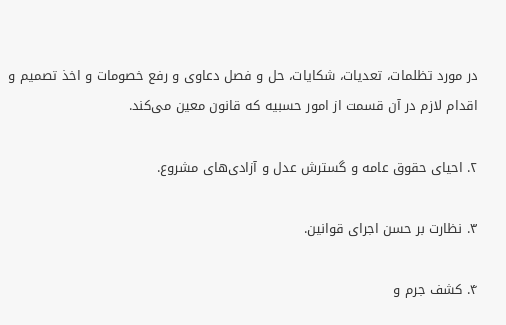در مورد تظلمات، تعدیات، شکایات، حل و فصل دعاوی و رفع خصومات و اخذ تصمیم و اقدام لازم در آن قسمت از امور حسبیه که قانون معین می‌کند.

۲. احیای حقوق عامه و گسترش عدل و آزادی‌های مشروع.

۳. نظارت بر حسن اجرای قوانین.

۴. کشف جرم و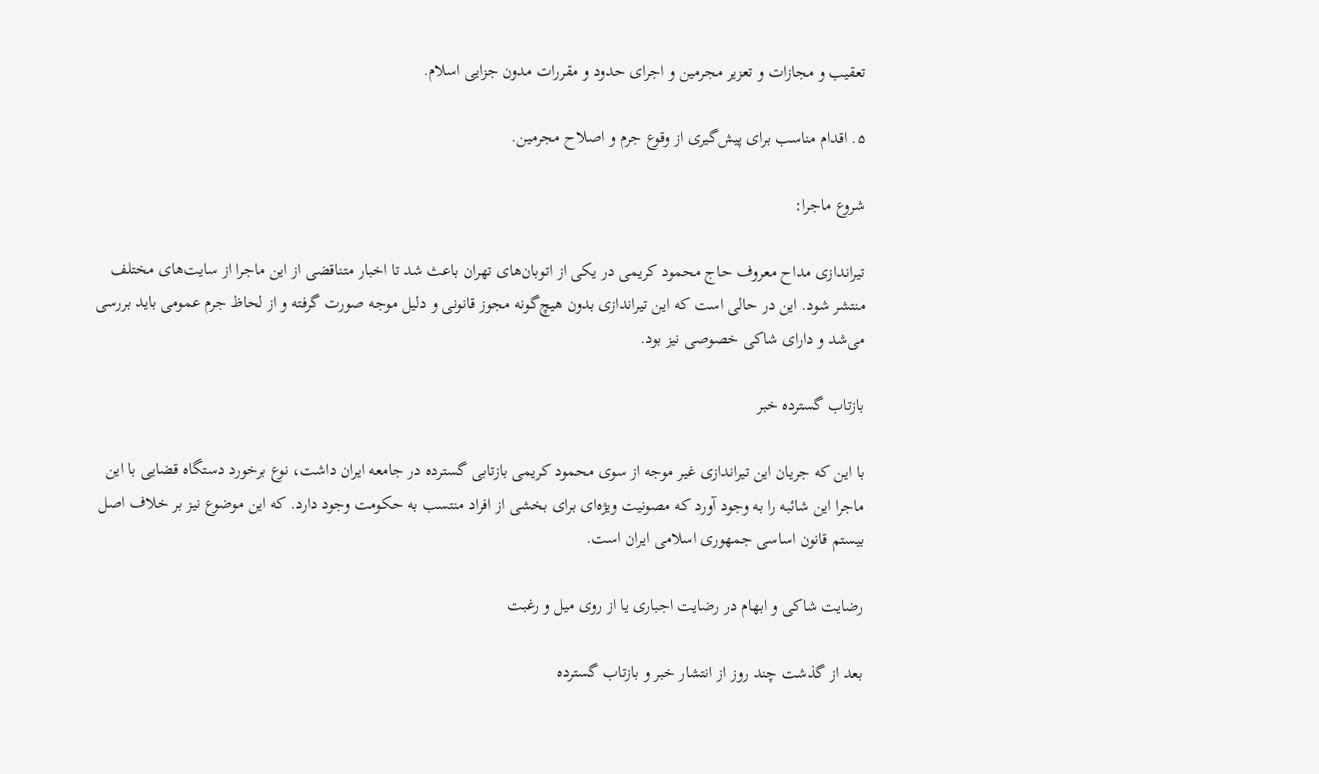تعقیب و مجازات و تعزیر مجرمین و اجرای حدود و مقررات مدون جزایی اسلام.

۵. اقدام مناسب برای پیش‌گیری از وقوع جرم و اصلاح مجرمین.

شروع ماجرا:

تیراندازی مداح معروف حاج محمود کریمی در یکی از اتوبان‌های تهران باعث شد تا اخبار متناقضی از این ماجرا از سایت‌های مختلف منتشر شود. این در حالی است که این تیراندازی بدون هیچ‌گونه مجوز قانونی و دلیل موجه صورت گرفته و از لحاظ جرم عمومی باید بررسی می‌شد و دارای شاکی خصوصی نیز بود.

بازتاب گسترده خبر

با این که جریان این تیراندازی غیر موجه از سوی محمود کریمی بازتابی گسترده در جامعه ایران داشت، نوع برخورد دستگاه قضایی با این ماجرا این شائبه را به وجود آورد که مصونیت ویژه‌ای برای بخشی از افراد منتسب به حکومت وجود دارد. که این موضوع نیز بر خلاف اصل بیستم قانون اساسی جمهوری اسلامی ایران است.

رضایت شاکی و ابهام در رضایت اجباری یا از روی میل و رغبت

بعد از گذشت چند روز از انتشار خبر و بازتاب گسترده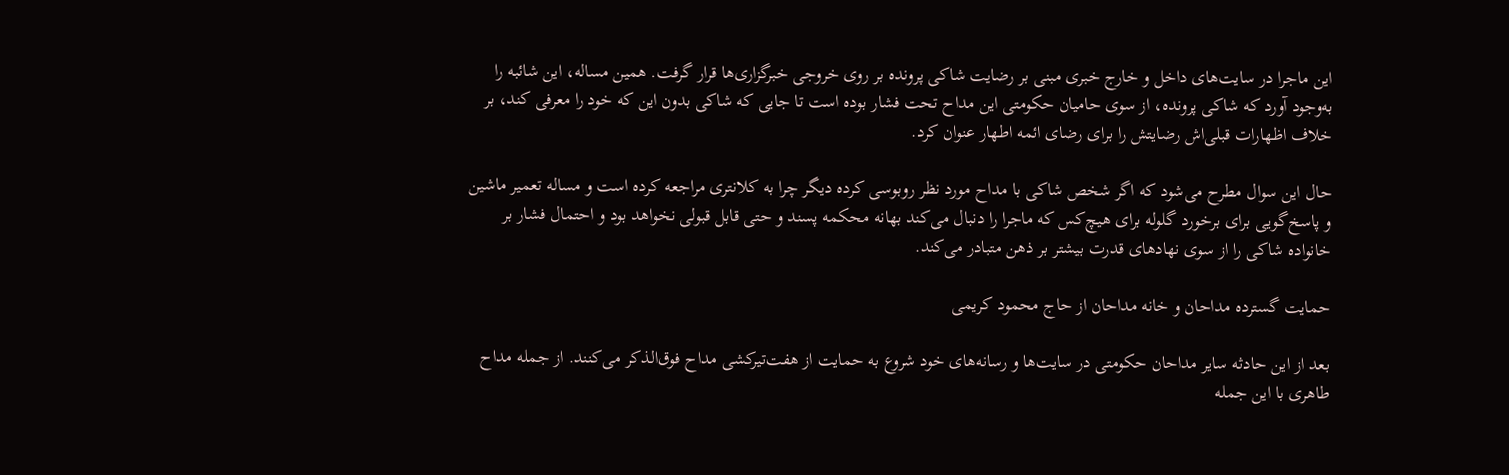این ماجرا در سایت‌های داخل و خارج خبری مبنی بر رضایت شاکی پرونده بر روی خروجی خبرگزاری‌ها قرار گرفت. همین مساله، این شائبه را به‌وجود آورد که شاکی پرونده، از سوی حامیان حکومتی این مداح تحت فشار بوده است تا جایی که شاکی بدون این که خود را معرفی کند، بر خلاف اظهارات قبلی‌اش رضایتش را برای رضای ائمه اطهار عنوان کرد.

حال این سوال مطرح می‌شود که اگر شخص شاکی با مداح مورد نظر روبوسی کرده دیگر چرا به کلانتری مراجعه کرده است و مساله تعمیر ماشین و پاسخ‌گویی برای برخورد گلوله برای هیچ‌کس که ماجرا را دنبال می‌کند بهانه محکمه پسند و حتی قابل قبولی نخواهد بود و احتمال فشار بر خانواده شاکی را از سوی نهادهای قدرت بیشتر بر ذهن متبادر می‌کند.

حمایت گسترده مداحان و خانه مداحان از حاج محمود کریمی

بعد از این حادثه سایر مداحان حکومتی در سایت‌ها و رسانه‌های خود شروع به حمایت از هفت‌تیرکشی مداح فوق‌الذکر می‌کنند. از جمله مداح طاهری با این جمله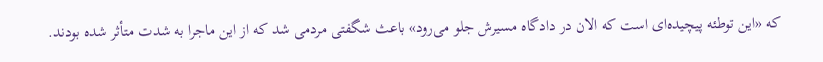که «این توطئه پیچیده‌ای است که الان در دادگاه مسیرش جلو می‌رود» باعث شگفتی مردمی شد که از این ماجرا به شدت متأثر شده بودند.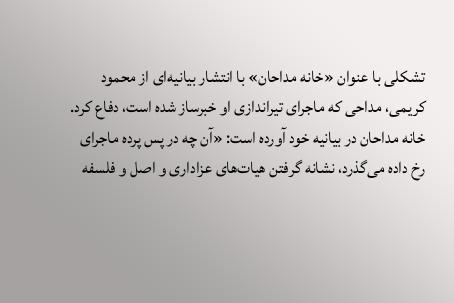تشکلی با عنوان «خانه مداحان» با انتشار بیانیه‌ای از محمود کریمی، مداحی که ماجرای تیراندازی او خبرساز شده است، دفاع کرد. خانه مداحان در بیانیه خود آورده است: «آن چه در پس پرده ماجرای رخ داده می‌گذرد، نشانه گرفتن هیات‌های عزاداری و اصل و فلسفه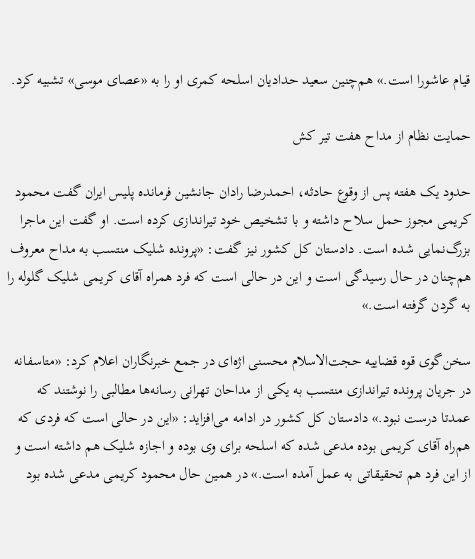قیام عاشورا است.» هم‌چنین سعید حدادیان اسلحه کمری او را به «عصای موسی» تشبیه کرد.

حمایت نظام از مداح هفت تیر کش

حدود یک هفته پس از وقوع حادثه، احمدرضا رادان جانشین فرمانده پلیس ایران گفت محمود کریمی مجوز حمل سلاح داشته و با تشخیص خود تیراندازی کرده است. او گفت این ماجرا بزرگ‌نمایی شده است. دادستان کل کشور نیز گفت: «پرونده شلیک منتسب به مداح معروف هم‌چنان در حال رسیدگی است و این در حالی است که فرد همراه آقای کریمی شلیک گلوله را به گردن گرفته است.»

سخن‌گوی قوه قضاییه حجت‌الاسلام محسنی اژه‌ای در جمع خبرنگاران اعلام کرد: «متاسفانه در جریان پرونده تیراندازی منتسب به یکی از مداحان تهرانی رسانه‌ها مطالبی را نوشتند که عمدتا درست نبود.» دادستان کل کشور در ادامه می‌افزاید: «این در حالی است که فردی که هم‌راه آقای کریمی بوده مدعی شده که اسلحه برای وی بوده و اجازه شلیک هم داشته است و از این فرد هم تحقیقاتی به عمل آمده است.» در همین حال محمود کریمی مدعی شده بود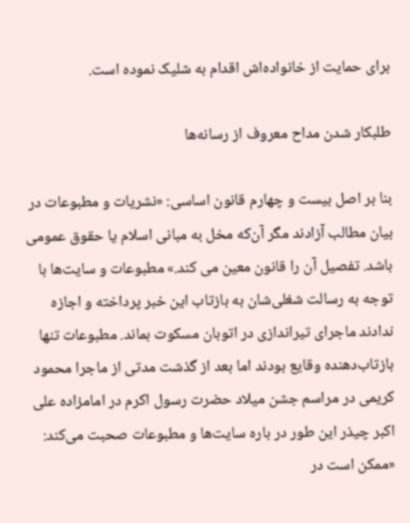برای حمایت از خانواده‌اش اقدام به شلیک نموده است.

طلبکار شدن مداح معروف از رسانه‌ها

بنا بر اصل بیست و چهارم قانون اساسی: «نشریات و مطبوعات در بیان مطالب آزادند مگر آن‌که مخل به مبانی اسلام یا حقوق عمومی باشد. تفصیل آن را قانون معین می کند.» مطبوعات و سایت‌ها با توجه به رسالت شغلی‌شان به بازتاب این خبر پرداخته و اجازه ندادند ماجرای تیراندازی در اتوبان مسکوت بماند. مطبوعات تنها بازتاب‌دهنده وقایع بودند اما بعد از گذشت مدتی از ماجرا محمود کریمی در مراسم جشن میلاد حضرت رسول اکرم در امامزاده علی اکبر چیذر این طور در باره سایت‌ها و مطبوعات صحبت می‌کند: «ممکن است در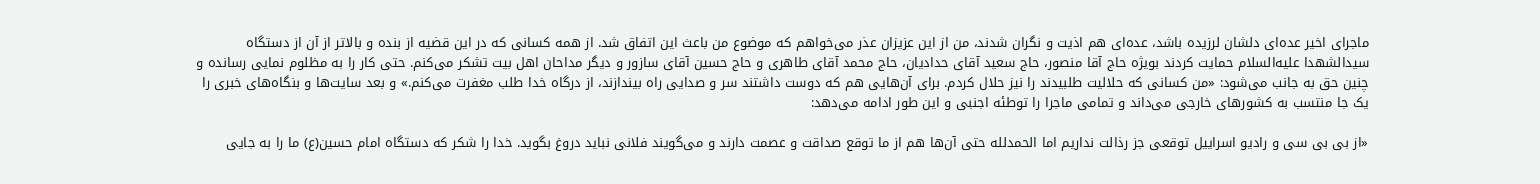ماجرای اخیر عده‌ای دلشان لرزیده باشد، عده‌ای هم اذیت و نگران شدند، من از این عزیزان عذر می‌خواهم که موضوع من باعث این اتفاق شد. از همه کسانی که در این قضیه از بنده و بالاتر از آن از دستگاه سیدالشهدا علیه‌السلام حمایت کردند بویژه حاج آقا منصور، حاج سعید آقای حدادیان، حاج محمد آقای طاهری و حاج حسین آقای سازور و دیگر مداحان اهل بیت تشکر می‌کنم. حتی کار را به مظلوم نمایی رسانده و چنین حق به جانب می‌شود: «من کسانی که حلالیت طلبیدند را نیز حلال کردم. برای آن‌هایی هم که دوست داشتند سر و صدایی راه بیندازند، از درگاه خدا طلب مغفرت می‌کنم.» و بعد سایت‌ها و بنگاه‌های خبری را یک جا منتسب به کشورهای خارجی می‌داند و تمامی ماجرا را توطئه اجنبی و این طور ادامه می‌دهد:

«از بی بی سی و رادیو اسراییل توقعی جز رذالت نداریم اما الحمدلله حتی آن‌ها هم از ما توقع صداقت و عصمت دارند و می‌گویند فلانی نباید دروغ بگوید. خدا را شکر که دستگاه امام حسین(ع) ما را به جایی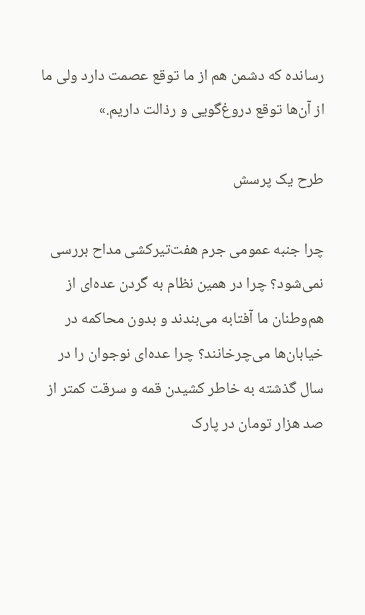رسانده که دشمن هم از ما توقع عصمت دارد ولی ما از آن‌ها توقع دروغ‌گویی و رذالت داریم.»

طرح یک پرسش

چرا جنبه عمومی جرم هفت‌تیرکشی مداح بررسی نمی‌شود؟ چرا در همین نظام به گردن عده‌ای از هم‌وطنان ما آفتابه می‌بندند و بدون محاکمه در خیابان‌ها می‌چرخانند؟ چرا عده‌ای نوجوان را در سال گذشته به خاطر کشیدن قمه و سرقت کمتر از صد هزار تومان در پارک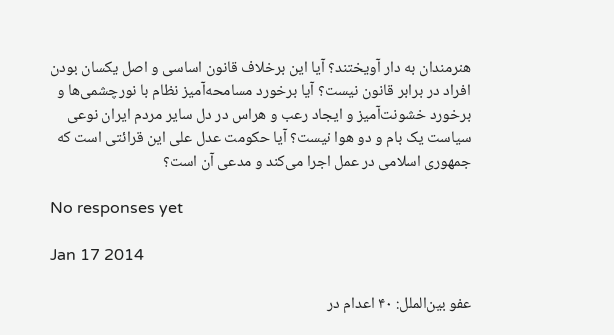هنرمندان به دار آویختند؟ آیا این برخلاف قانون اساسی و اصل یکسان بودن افراد در برابر قانون نیست؟ آیا برخورد مسامحه‌آمیز نظام با نورچشمی‌ها و برخورد خشونت‌آمیز و ایجاد رعب و هراس در دل سایر مردم ایران نوعی سیاست یک بام و دو هوا نیست؟ آیا حکومت عدل علی این قرائتی است که جمهوری اسلامی در عمل اجرا می‌کند و مدعی آن است؟

No responses yet

Jan 17 2014

عفو بین‌الملل: ۴۰ اعدام در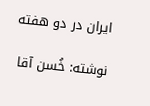ایران در دو هفته

نوشته: خُسن آقا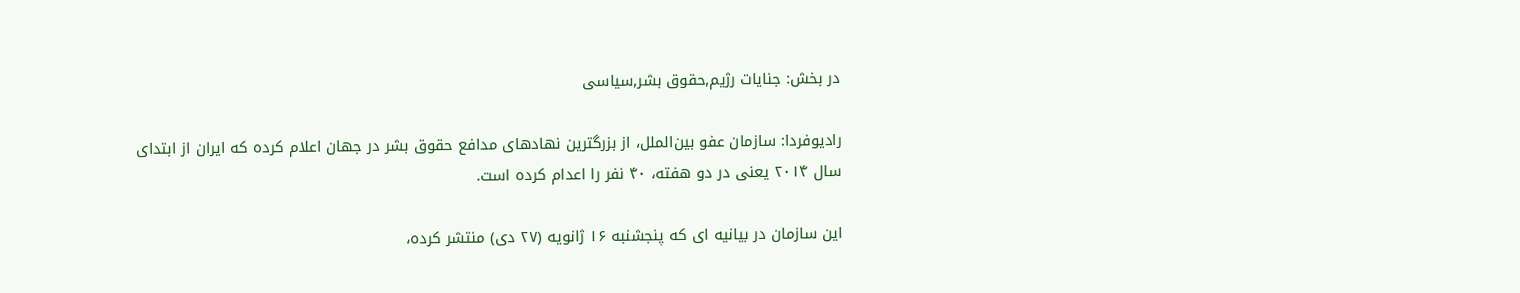در بخش: جنایات رژیم,حقوق بشر,سیاسی

رادیوفردا: سازمان عفو بين‌الملل، از بزرگترين نهادهای مدافع حقوق بشر در جهان اعلام کرده که ايران از ابتدای سال ۲۰۱۴ يعنی در دو هفته، ۴۰ نفر را اعدام کرده است.

اين سازمان در بیانیه ای که پنجشنبه ۱۶ ژانويه (۲۷ دی) منتشر کرده،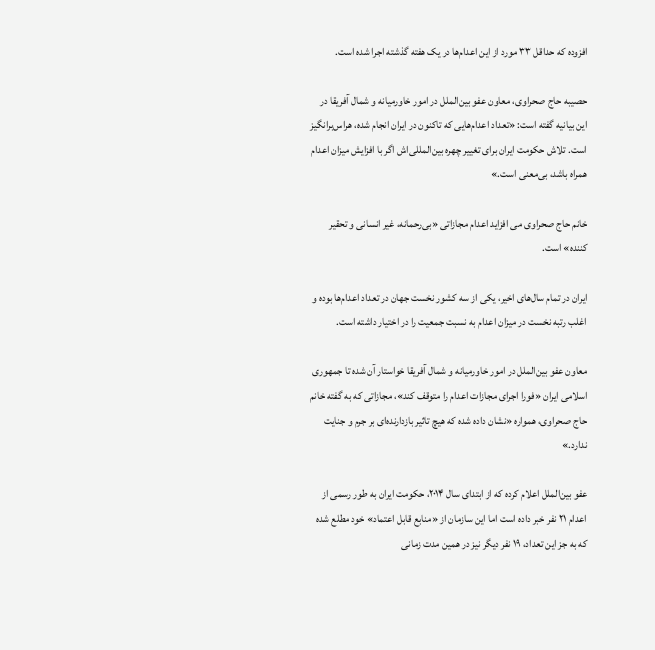افزوده که حداقل ۳۳ مورد از اين اعدام‌ها در يک هفته گذشته اجرا شده است.

حصيبه حاج صحراوی، معاون عفو بين‌الملل در امور خاورميانه و شمال آفريقا در این بیانیه گفته است: «تعداد اعدام‌هايی که تاکنون در ايران انجام شده، هراس‌برانگيز است. تلاش حکومت ايران برای تغيير چهره بين‌المللی‌اش اگر با افزايش ميزان اعدام همراه باشد، بی‌معنی است.»

خانم حاج صحراوی می افزاید اعدام مجازاتی «بی‌رحمانه، غير انسانی و تحقير کننده» است.

ايران در تمام سال‌های اخير، يکی از سه کشور نخست جهان در تعداد اعدام‌ها بوده و اغلب رتبه نخست در ميزان اعدام به نسبت جمعيت را در اختيار داشته است.

معاون عفو بين‌الملل در امور خاورميانه و شمال آفريقا خواستار آن شده تا جمهوری اسلامی ايران «فورا اجرای مجازات اعدام را متوقف کند»، مجازاتی که به گفته خانم حاج صحراوی، همواره «نشان داده شده که هيچ تاثير بازدارنده‌ای بر جرم و جنايت ندارد.»

عفو بين‌الملل اعلام کرده که از ابتدای سال ۲۰۱۴، حکومت ايران به طور رسمی از اعدام ۲۱ نفر خبر داده است اما اين سازمان از «منابع قابل اعتماد» خود مطلع شده که به جز اين تعداد، ۱۹ نفر ديگر نيز در همين مدت زمانی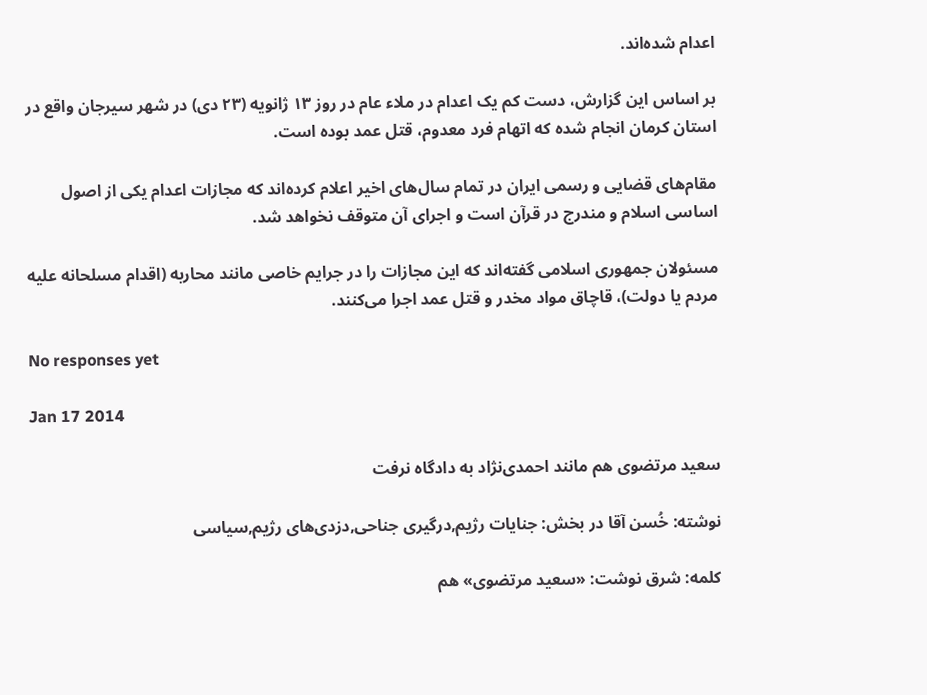اعدام شده‌اند.

بر اساس اين گزارش، دست کم يک اعدام در ملاء عام در روز ۱۳ ژانويه (۲۳ دی) در شهر سيرجان واقع در استان کرمان انجام شده که اتهام فرد معدوم، قتل عمد بوده است.

مقام‌های قضايی و رسمی ايران در تمام سال‌های اخير اعلام کرده‌اند که مجازات اعدام يکی از اصول اساسی اسلام و مندرج در قرآن است و اجرای آن متوقف نخواهد شد.

مسئولان جمهوری اسلامی گفته‌اند که اين مجازات را در جرايم خاصی مانند محاربه (اقدام مسلحانه عليه مردم يا دولت)، قاچاق مواد مخدر و قتل عمد اجرا می‌کنند.

No responses yet

Jan 17 2014

سعید مرتضوی هم مانند احمدی‌نژاد به دادگاه نرفت

نوشته: خُسن آقا در بخش: جنایات رژیم,درگیری جناحی,دزدی‌های رژیم,سیاسی

کلمه: شرق نوشت: «سعید مرتضوی» هم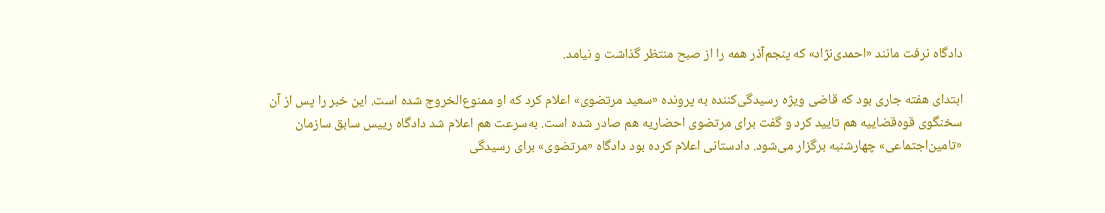دادگاه نرفت مانند «احمدی‌نژاد» که پنجم‌آذر همه را از صبح منتظر گذاشت و نیامد.

ابتدای هفته جاری بود که قاضی ویژه رسیدگی‌کننده به پرونده «سعید مرتضوی» اعلام کرد که او ممنوع‌‌الخروج شده است. این خبر را پس از‌ آن سخنگوی قوه‌قضاییه هم تایید کرد و گفت برای مرتضوی احضاریه هم صادر شده است. به‌سرعت هم اعلام شد دادگاه رییس سابق سازمان «تامین‌اجتماعی» چهارشنبه برگزار می‌شود. دادستانی اعلام کرده بود دادگاه «مرتضوی» برای رسیدگی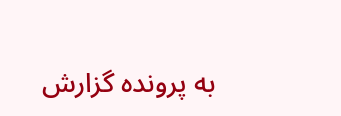به پرونده گزارش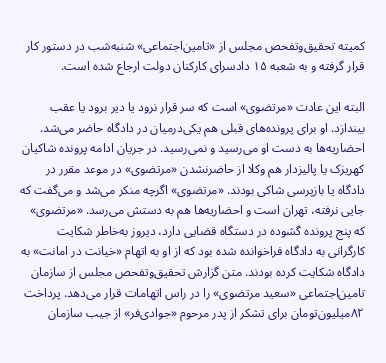کمیته تحقیق‌وتفحص مجلس از «تامین‌اجتماعی» شنبه‌شب در دستور کار قرار گرفته و به شعبه ۱۵ دادسرای کارکنان دولت ارجاع شده است.

البته این عادت «مرتضوی» است که سر قرار نرود یا دیر برود یا عقب بیندازد. او برای پرونده‌های قبلی هم یکی‌در‌میان در دادگاه حاضر می‌شد. احضاریه‌ها به دست او می‌رسید و نمی‌رسید. در جریان ادامه پرونده شاکیان کهریزک یا پالیزدار هم وکلا از حاضرنشدن «مرتضوی» در موعد مقرر در دادگاه یا بازپرسی شاکی بودند. «مرتضوی» اگرچه منکر می‌شد و می‌گفت که جایی نرفته، تهران است و احضاریه‌ها هم به دستش می‌رسد. «مرتضوی» که پنج‌ پرونده گشوده در دستگاه قضایی دارد، دیروز به‌‌خاطر شکایت کارگرانی به دادگاه فراخوانده شده بود که از او به اتهام «خیانت در امانت» به دادگاه شکایت کرده بودند. متن گزارش تحقیق‌وتفحص مجلس از سازمان تامین‌اجتماعی «سعید مرتضوی» را در راس اتهامات قرار می‌دهد. پرداخت ۸۲‌میلیون‌تومان برای تشکر از پدر مرحوم «جوادی‌فر» از جیب سازمان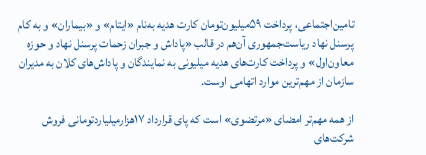تامین‌اجتماعی، پرداخت ۵۹‌میلیون‌تومان کارت‌ هدیه به‌نام «ایتام» و «بیماران» و به کام پرسنل نهاد ریاست‌جمهوری آن‌هم در قالب «پاداش و جبران زحمات پرسنل نهاد و حوزه معاون‌اول» و پرداخت کارت‌های هدیه میلیونی به نمایندگان و پاداش‌های کلان به مدیران سازمان از مهم‌ترین موارد اتهامی اوست.

از همه مهم‌تر امضای «مرتضوی» است که پای قرارداد ۱۷هزارمیلیاردتومانی فروش شرکت‌های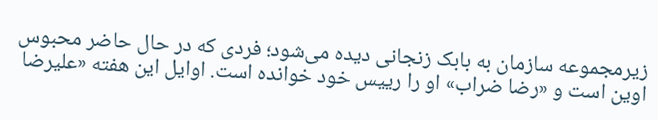زیرمجموعه سازمان به بابک زنجانی دیده می‌شود؛ فردی که در حال حاضر محبوس اوین است و «رضا ضراب» او را رییس خود خوانده است. اوایل این هفته «علیرضا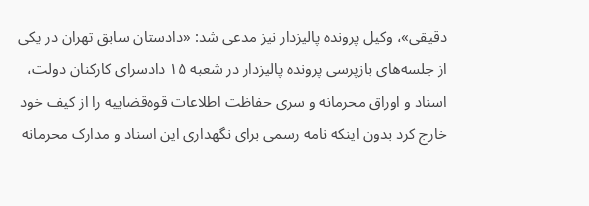دقیقی»، وکیل پرونده پالیزدار نیز مدعی شد: «دادستان سابق تهران در یکی از جلسه‌های بازپرسی پرونده پالیزدار در شعبه ۱۵ دادسرای کارکنان دولت، اسناد و اوراق محرمانه و سری حفاظت اطلاعات قوه‌قضاییه را از کیف خود خارج کرد بدون اینکه نامه رسمی برای نگهداری این اسناد و مدارک محرمانه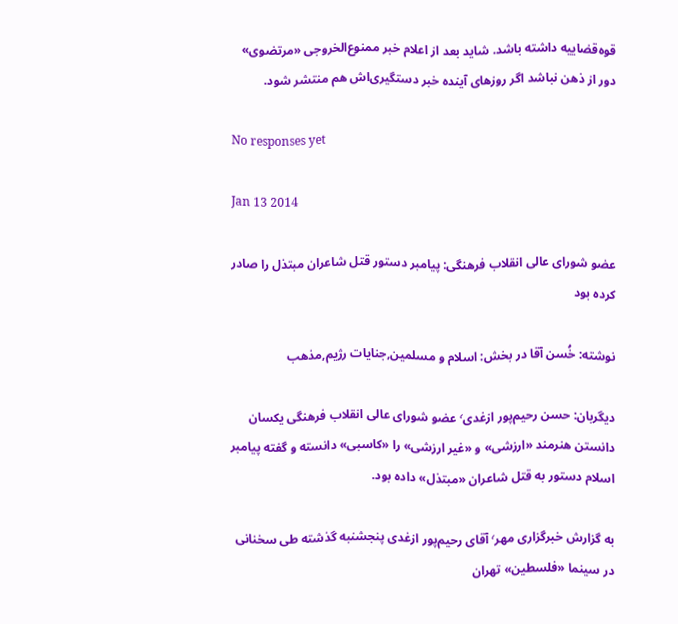قوه‌قضاییه داشته باشد. شاید بعد از اعلام خبر ممنوع‌الخروجی «مرتضوی» دور از ذهن نباشد اگر روزهای آینده خبر دستگیری‌اش هم منتشر شود.

No responses yet

Jan 13 2014

عضو شورای عالی انقلاب فرهنگی: پیامبر دستور قتل شاعران مبتذل را صادر کرده بود

نوشته: خُسن آقا در بخش: اسلام و مسلمین,جنایات رژیم,مذهب

دیگربان: حسن رحیم‌پور ازغدی٬ عضو شورای عالی انقلاب فرهنگی یکسان دانستن هنرمند «ارزشی» و «غیر ارزشی» را «کاسبی» دانسته و گفته پیامبر اسلام دستور به قتل شاعران «مبتذل» داده بود.

به گزارش خبرگزاری مهر٬ آقای رحیم‌پور ازغدی پنجشنبه گذشته طی سخنانی در سینما «فلسطین» تهران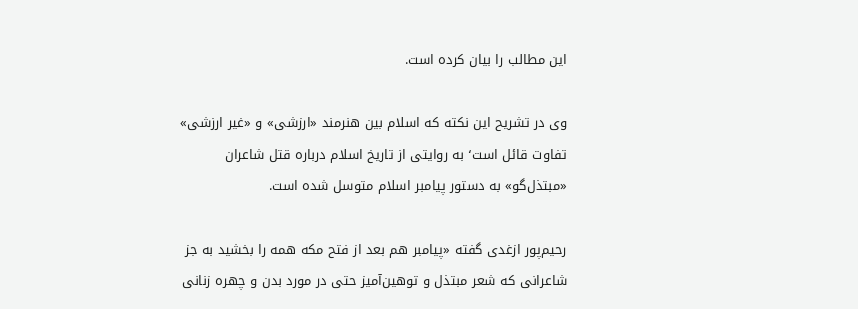این مطالب را بیان کرده است.

وی در تشریح این نکته که اسلام بین هنرمند «ارزشی» و «غیر ارزشی» تفاوت قائل است٬ به روایتی از تاریخ اسلام درباره قتل شاعران «مبتذل‌گو» به دستور پیامبر اسلام متوسل شده است.

رحیم‌پور ازغدی گفته «پیامبر هم بعد از فتح مکه همه را بخشید به جز شاعرانی که شعر مبتذل و توهین‌آمیز حتی در مورد بدن و چهره زنانی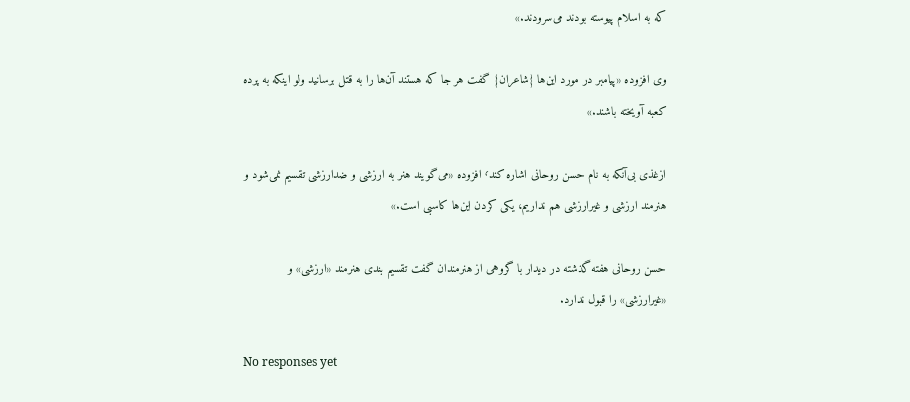که به اسلام پیوسته بودند می‌سرودند.»

وی افزوده «پیامبر در مورد این‌ها {شاعران} گفت هر جا که هستند آن‌ها را به قتل برسانید ولو اینکه به پرده کعبه آویخته باشند.»

ازغذی بی‌آنکه به نام حسن روحانی اشاره کند٬ افزوده «می‌گویند هنر به ارزشی و ضدارزشی تقسیم نمی‌شود و هنرمند ارزشی و غیرارزشی هم نداریم، یکی کردن این‌ها کاسبی است.»

حسن روحانی هفته گذشته در دیدار با گروهی از هنرمندان گفت تقسیم بندی هنرمند «ارزشی» و «غیرارزشی» را قبول ندارد.

No responses yet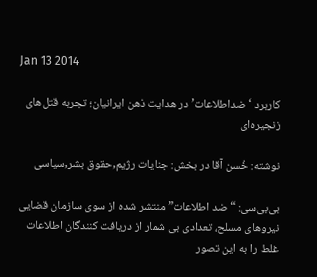Jan 13 2014

کاربرد ‘ضداطلاعات’ در هدایت ذهن ایرانیان؛ تجربه قتل‌های زنجیره‌ای

نوشته: خُسن آقا در بخش: جنایات رژیم,حقوق بشر,سیاسی

بی‌بی‌سی: “ضد اطلاعات” منتشر شده از سوی سازمان قضایی نیروهای مسلح، تعدادی بی شمار از دریافت کنندگان اطلاعات غلط را به این تصور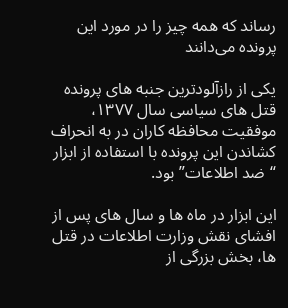رساند که همه چیز را در مورد این پرونده می‌دانند

یکی از رازآلودترین جنبه های پرونده قتل های سیاسی سال ۱۳۷۷، موفقیت محافظه کاران در به انحراف کشاندن این پرونده با استفاده از ابزار “ضد اطلاعات” بود.

این ابزار در ماه ها و سال های پس از افشای نقش وزارت اطلاعات در قتل ها، بخش بزرگی از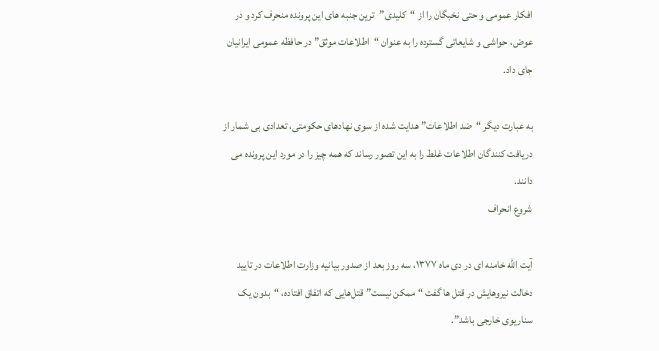افکار عمومی و حتی نخبگان را از “کلیدی”ترین جنبه های این پرونده منحرف کرد و در عوض، حواشی و شایعاتی گسترده را به عنوان “اطلاعات موثق” در حافظه عمومی ایرانیان جای داد.

به عبارت دیگر “ضد اطلاعات” هدایت شده از سوی نهادهای حکومتی، تعدادی بی شمار از دریافت کنندگان اطلاعات غلط را به این تصور رساند که همه چیز را در مورد این پرونده می دانند.
شروع انحراف

آیت الله خامنه ای در دی ماه ۱۳۷۷، سه روز بعد از صدور بیانیه وزارت اطلاعات در تایید دخالت نیروهایش در قتل ها گفت “ممکن نیست” قتل‌هایی که اتفاق افتاده، “بدون یک سناریوی خارجی باشد”.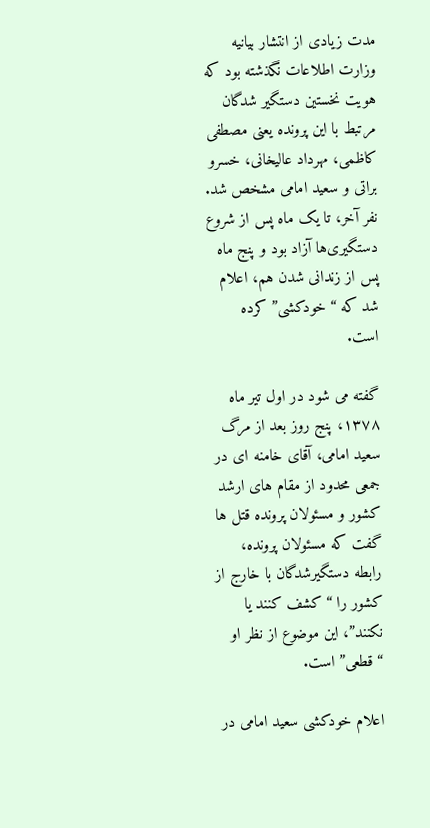مدت زیادی از انتشار بیانیه وزارت اطلاعات نگذشته بود که هویت نخستین دستگیر شدگان مرتبط با این پرونده یعنی مصطفی کاظمی، مهرداد عالیخانی، خسرو براتی و سعید امامی مشخص شد. نفر آخر، تا یک ماه پس از شروع دستگیری‌ها آزاد بود و پنج ماه پس از زندانی شدن هم، اعلام شد که “خودکشی” کرده است.

گفته می شود در اول تیر ماه ۱۳۷۸، پنج روز بعد از مرگ سعید امامی، آقای خامنه ای در جمعی محدود از مقام های ارشد کشور و مسئولان پرونده قتل ها گفت که مسئولان پرونده، رابطه دستگیرشدگان با خارج از کشور را “کشف کنند یا نکنند”، این موضوع از نظر او “قطعی” است.

اعلام خودکشی سعید امامی در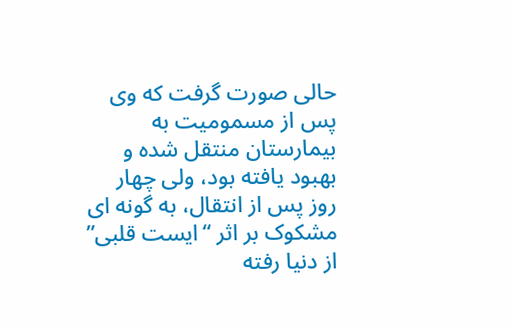حالی صورت گرفت که وی پس از مسمومیت به بیمارستان منتقل شده و بهبود یافته بود، ولی چهار روز پس از انتقال، به گونه ای مشکوک بر اثر “ایست قلبی” از دنیا رفته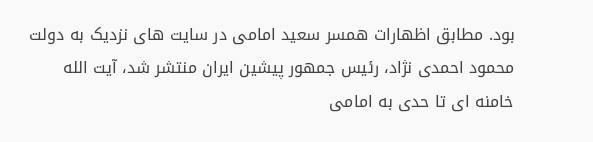بود. مطابق اظهارات همسر سعید امامی در سایت های نزدیک به دولت محمود احمدی نژاد، رئیس جمهور پیشین ایران منتشر شد، آیت الله خامنه ای تا حدی به امامی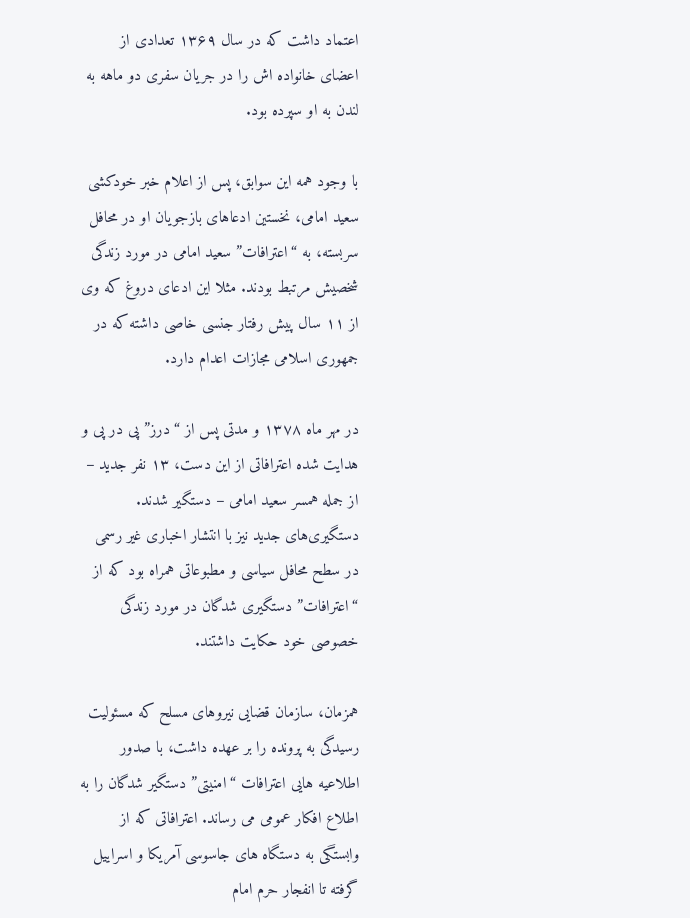اعتماد داشت که در سال ۱۳۶۹ تعدادی از اعضای خانواده اش را در جریان سفری دو ماهه به لندن به او سپرده بود.

با وجود همه این سوابق، پس از اعلام خبر خودکشی سعید امامی، نخستین ادعاهای بازجویان او در محافل سربسته، به “اعترافات” سعید امامی در مورد زندگی شخصیش مرتبط بودند. مثلا این ادعای دروغ که وی از ۱۱ سال پیش رفتار جنسی خاصی داشته که در جمهوری اسلامی مجازات اعدام دارد.

در مهر ماه ۱۳۷۸ و مدتی پس از “درز” پی در پی و هدایت شده اعترافاتی از این دست، ۱۳ نفر جدید – از جمله همسر سعید امامی – دستگیر شدند. دستگیری‌های جدید نیز با انتشار اخباری غیر رسمی در سطح محافل سیاسی و مطبوعاتی همراه بود که از “اعترافات” دستگیری شدگان در مورد زندگی خصوصی خود حکایت داشتند.

همزمان، سازمان قضایی نیروهای مسلح که مسئولیت رسیدگی به پرونده را بر عهده داشت، با صدور اطلاعیه هایی اعترافات “امنیتی” دستگیر شدگان را به اطلاع افکار عمومی می رساند. اعترافاتی که از وابستگی به دستگاه های جاسوسی آمریکا و اسراییل گرفته تا انفجار حرم امام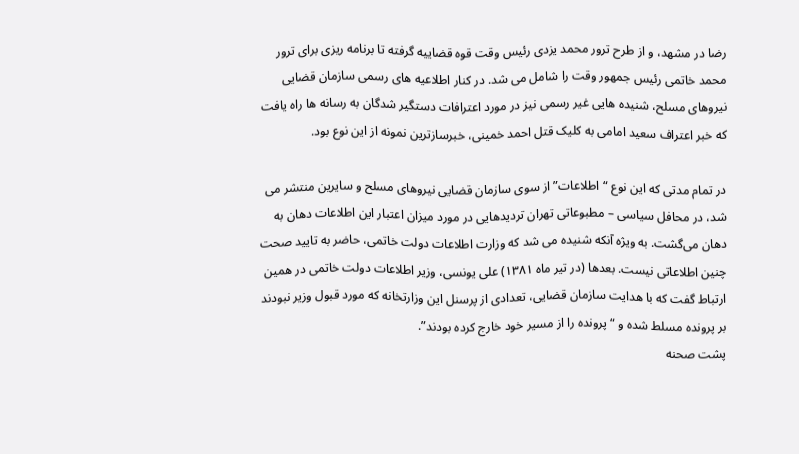رضا در مشهد، و از طرح ترور محمد یزدی رئیس وقت قوه قضاییه گرفته تا برنامه ریزی برای ترور محمد خاتمی رئیس جمهور وقت را شامل می شد. در کنار اطلاعیه های رسمی سازمان قضایی نیروهای مسلح، شنیده هایی غیر رسمی نیز در مورد اعترافات دستگیر شدگان به رسانه ها راه یافت که خبر اعتراف سعید امامی به کلیک قتل احمد خمینی، خبرسازترین نمونه از این نوع بود.

در تمام مدتی که این نوع “اطلاعات” از سوی سازمان قضایی نیروهای مسلح و سایرین منتشر می شد، در محافل سیاسی – مطبوعاتی تهران تردیدهایی در مورد میزان اعتبار این اطلاعات دهان به دهان می‌گشت. به ویژه آنکه شنیده می شد که وزارت اطلاعات دولت خاتمی، حاضر به تایید صحت چنین اطلاعاتی نیست. بعدها (در تیر ماه ۱۳۸۱) علی یونسی، وزیر اطلاعات دولت خاتمی در همین ارتباط گفت که با هدایت سازمان قضایی، تعدادی از پرسنل این وزارتخانه که مورد قبول وزیر نبودند بر پرونده مسلط شده و “پرونده را از مسیر خود خارج کرده بودند”.
پشت صحنه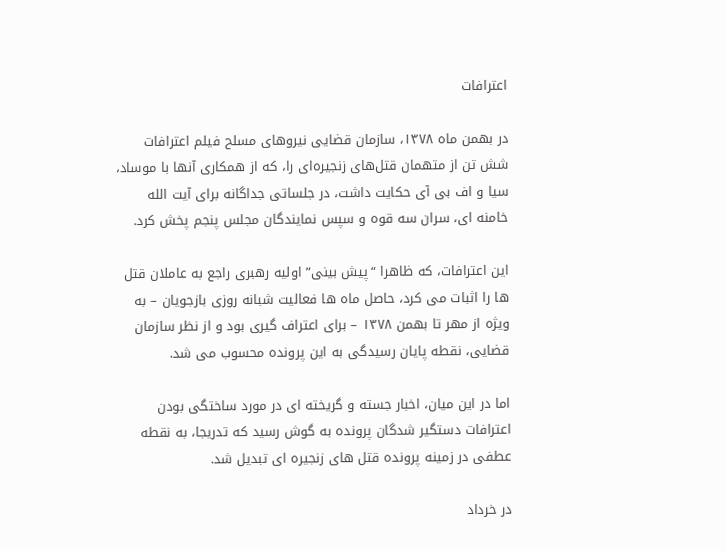اعترافات

در بهمن ماه ۱۳۷۸، سازمان قضایی نیروهای مسلح فیلم اعترافات شش تن از متهمان قتل‌های زنجیره‌ای را، که از همکاری آنها با موساد، سیا و اف بی آی حکایت داشت، در جلساتی جداگانه برای آیت الله خامنه ای، سران سه قوه و سپس نمایندگان مجلس پنجم پخش کرد.

این اعترافات، که ظاهرا “پیش بینی” اولیه رهبری راجع به عاملان قتل ها را اثبات می کرد، حاصل ماه ها فعالیت شبانه روزی بازجویان – به ویژه از مهر تا بهمن ۱۳۷۸ – برای اعتراف گیری بود و از نظر سازمان قضایی، نقطه پایان رسیدگی به این پرونده محسوب می شد.

اما در این میان، اخبار جسته و گریخته ای در مورد ساختگی بودن اعترافات دستگیر شدگان پرونده به گوش رسید که تدریجا، به نقطه عطفی در زمینه پرونده قتل های زنجیره ای تبدیل شد.

در خرداد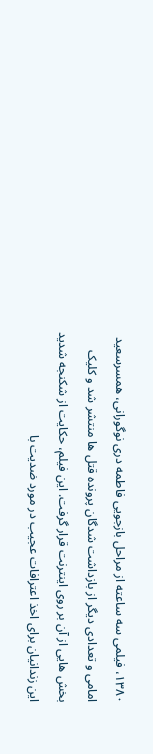۱۳۸۰، فیلمی سه ساعته از مراحل بازجویی فاطمه دری نوگورانی، همسرسعید امامی و تعدادی دیگر از بازداشت شدگان پرونده قتل ها منتشر شد و کلیک بخش هایی از آن بر روی اینترنت قرار گرفت. این فیلم، حکایت از شکنجه شدید این زندانیان برای اخذ اعترافات عجیب در مورد ضدیت با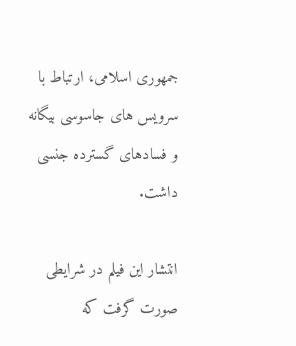جمهوری اسلامی، ارتباط با سرویس های جاسوسی بیگانه و فسادهای گسترده جنسی داشت.

انتشار این فیلم در شرایطی صورت گرفت که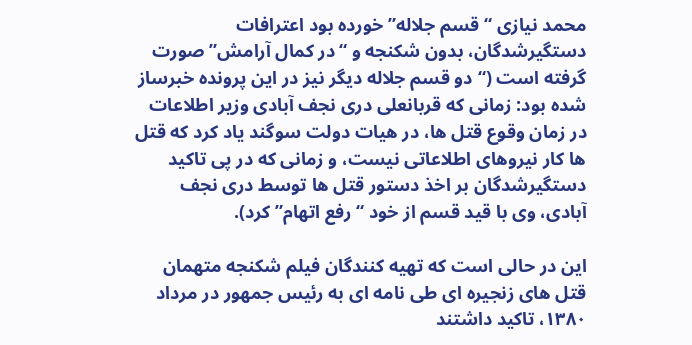محمد نیازی “قسم جلاله” خورده بود اعترافات دستگیرشدگان، بدون شکنجه و “در کمال آرامش” صورت گرفته است (“دو قسم جلاله دیگر نیز در این پرونده خبرساز شده بود: زمانی که قربانعلی دری نجف آبادی وزیر اطلاعات در زمان وقوع قتل ها، در هیات دولت سوگند یاد کرد که قتل ها کار نیروهای اطلاعاتی نیست، و زمانی که در پی تاکید دستگیرشدگان بر اخذ دستور قتل ها توسط دری نجف آبادی، وی با قید قسم از خود “رفع اتهام” کرد).

این در حالی است که تهیه کنندگان فیلم شکنجه متهمان قتل های زنجیره ای طی نامه ای به رئیس جمهور در مرداد ۱۳۸۰، تاکید داشتند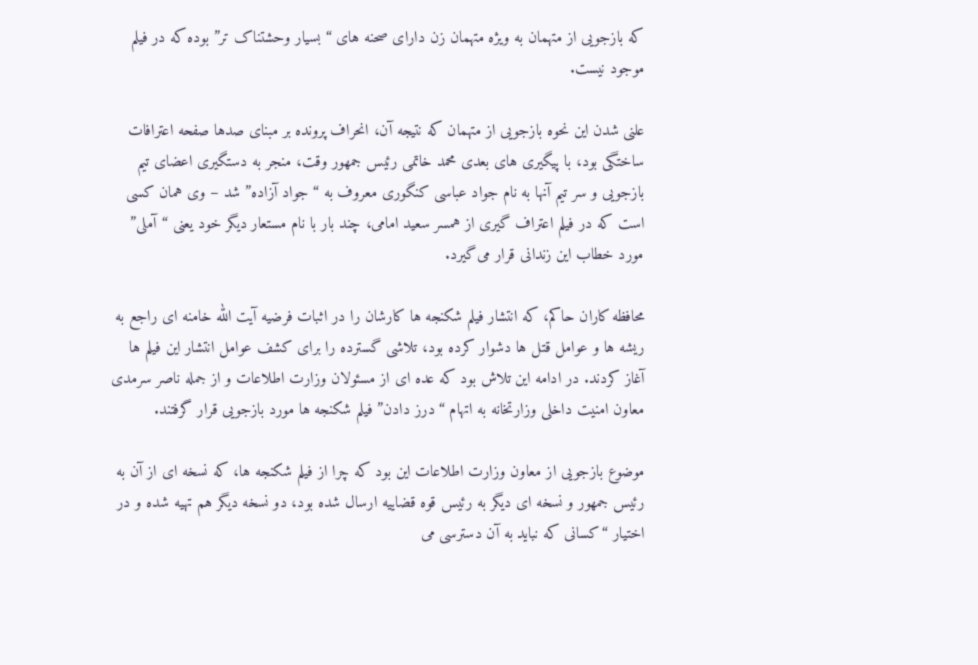که بازجویی از متهمان به ویژه متهمان زن دارای صحنه های “بسیار وحشتناک تر” بوده که در فیلم موجود نیست.

علنی شدن این نحوه بازجویی از متهمان که نتیجه آن، انحراف پرونده بر مبنای صدها صفحه اعترافات ساختگی بود، با پیگیری های بعدی محمد خاتمی رئیس جمهور وقت، منجر به دستگیری اعضای تیم بازجویی و سر تیم آنها به نام جواد عباسی کنگوری معروف به “جواد آزاده” شد – وی همان کسی است که در فیلم اعتراف گیری از همسر سعید امامی، چند بار با نام مستعار دیگر خود یعنی “آملی” مورد خطاب این زندانی قرار می‌گیرد.

محافظه کاران حاکم، که انتشار فیلم شکنجه ها کارشان را در اثبات فرضیه آیت الله خامنه ای راجع به ریشه ها و عوامل قتل ها دشوار کرده بود، تلاشی گسترده را برای کشف عوامل انتشار این فیلم ها آغاز کردند. در ادامه این تلاش بود که عده ای از مسئولان وزارت اطلاعات و از جمله ناصر سرمدی معاون امنیت داخلی وزارتخانه به اتهام “درز دادن” فیلم شکنجه ها مورد بازجویی قرار گرفتند.

موضوع بازجویی از معاون وزارت اطلاعات این بود که چرا از فیلم شکنجه ها، که نسخه ای از آن به رئیس جمهور و نسخه ای دیگر به رئیس قوه قضاییه ارسال شده بود، دو نسخه دیگر هم تهیه شده و در اختیار “کسانی که نباید به آن دسترسی می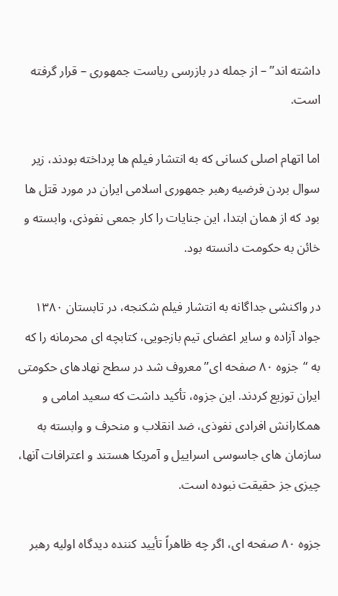داشته اند” – از جمله در بازرسی ریاست جمهوری – قرار گرفته است.

اما اتهام اصلی کسانی که به انتشار فیلم ها پرداخته بودند، زیر سوال بردن فرضیه رهبر جمهوری اسلامی ایران در مورد قتل ها بود که از همان ابتدا، این جنایات را کار جمعی نفوذی، وابسته و خائن به حکومت دانسته بود.

در واکنشی جداگانه به انتشار فیلم شکنجه، در تابستان ۱۳۸۰ جواد آزاده و سایر اعضای تیم بازجویی، کتابچه ای محرمانه را که به “جزوه ۸۰ صفحه ای” معروف شد در سطح نهادهای حکومتی ایران توزیع کردند. این جزوه، تأکید داشت که سعید امامی و همکارانش افرادی نفوذی، ضد انقلاب و منحرف و وابسته به سازمان های جاسوسی اسراییل و آمریکا هستند و اعترافات آنها، چیزی جز حقیقت نبوده است.

جزوه ۸۰ صفحه ای، اگر چه ظاهراً تأیید کننده دیدگاه اولیه رهبر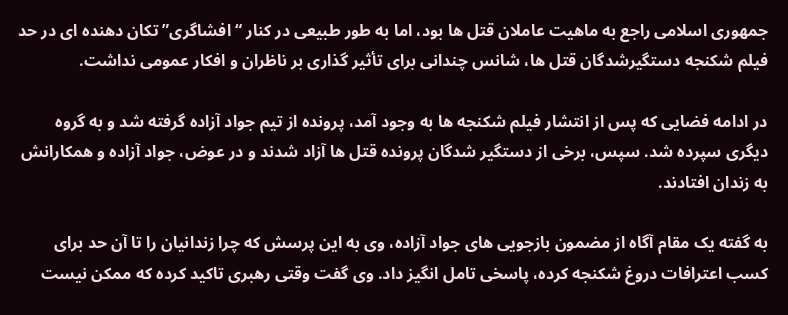جمهوری اسلامی راجع به ماهیت عاملان قتل ها بود، اما به طور طبیعی در کنار “افشاگری” تکان دهنده ای در حد فیلم شکنجه دستگیرشدگان قتل ها، شانس چندانی برای تأثیر گذاری بر ناظران و افکار عمومی نداشت.

در ادامه فضایی که پس از انتشار فیلم شکنجه ها به وجود آمد، پرونده از تیم جواد آزاده گرفته شد و به گروه دیگری سپرده شد. سپس، برخی از دستگیر شدگان پرونده قتل ها آزاد شدند و در عوض، جواد آزاده و همکارانش به زندان افتادند.

به گفته یک مقام آگاه از مضمون بازجویی های جواد آزاده، وی به این پرسش که چرا زندانیان را تا آن حد برای کسب اعترافات دروغ شکنجه کرده، پاسخی تامل انگیز داد. وی گفت وقتی رهبری تاکید کرده که ممکن نیست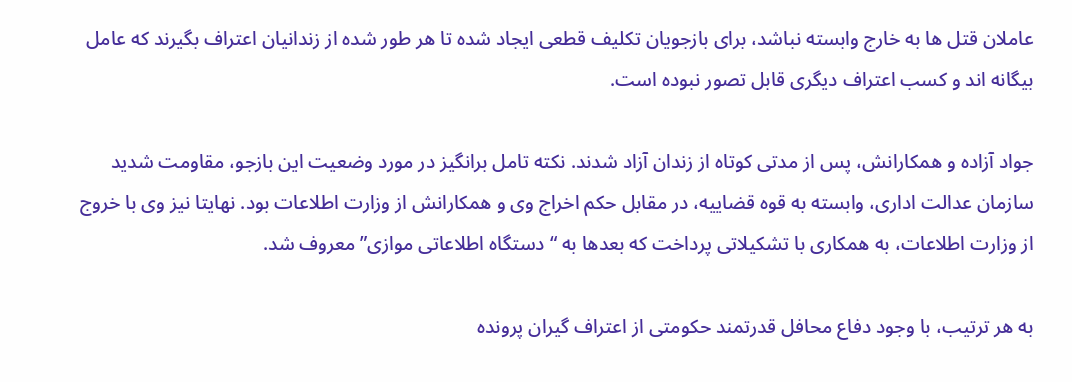عاملان قتل ها به خارج وابسته نباشد، برای بازجویان تکلیف قطعی ایجاد شده تا هر طور شده از زندانیان اعتراف بگیرند که عامل بیگانه اند و کسب اعتراف دیگری قابل تصور نبوده است.

جواد آزاده و همکارانش، پس از مدتی کوتاه از زندان آزاد شدند. نکته تامل برانگیز در مورد وضعیت این بازجو، مقاومت شدید سازمان عدالت اداری، وابسته به قوه قضاییه، در مقابل حکم اخراج وی و همکارانش از وزارت اطلاعات بود. نهایتا نیز وی با خروج از وزارت اطلاعات، به همکاری با تشکیلاتی پرداخت که بعدها به “دستگاه اطلاعاتی موازی” معروف شد.

به هر ترتیب، با وجود دفاع محافل قدرتمند حکومتی از اعتراف گیران پرونده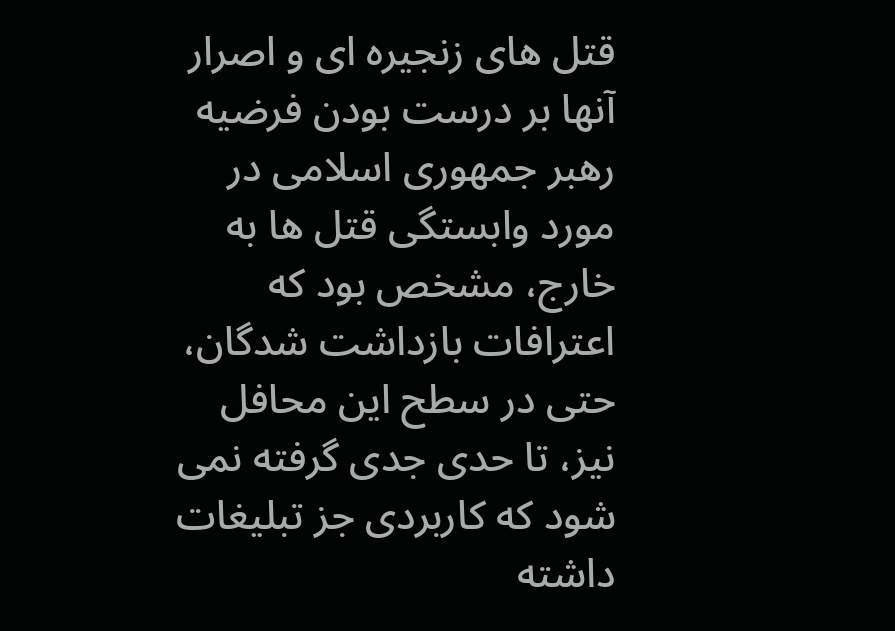قتل های زنجیره ای و اصرار آنها بر درست بودن فرضیه رهبر جمهوری اسلامی در مورد وابستگی قتل ها به خارج، مشخص بود که اعترافات بازداشت شدگان، حتی در سطح این محافل نیز، تا حدی جدی گرفته نمی شود که کاربردی جز تبلیغات داشته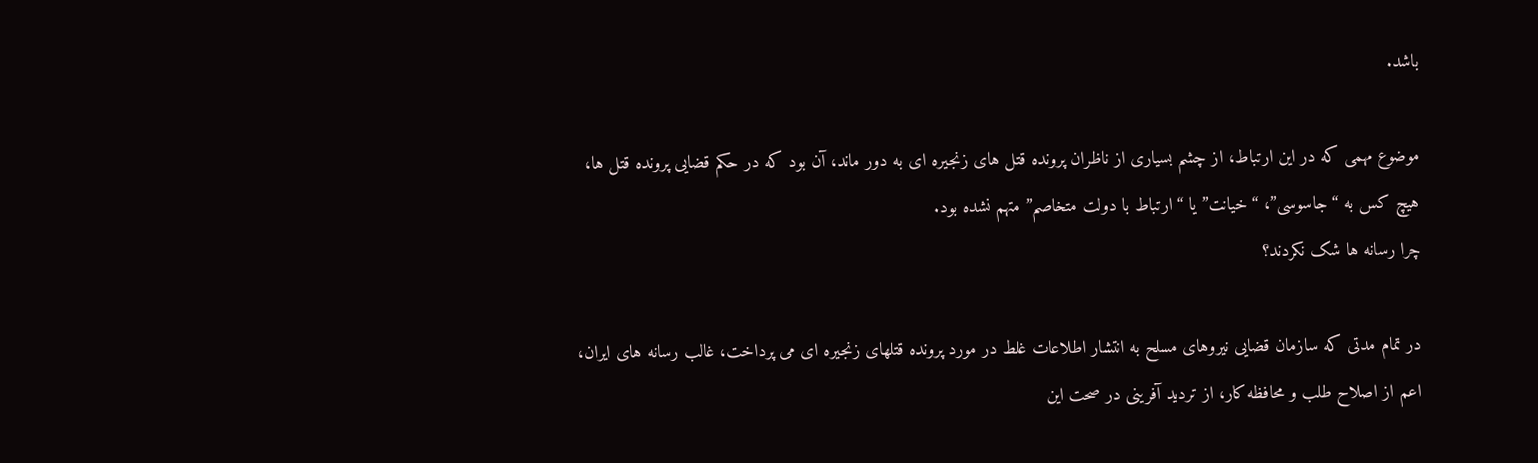باشد.

موضوع مهمی که در این ارتباط، از چشم بسیاری از ناظران پرونده قتل های زنجیره ای به دور ماند، آن بود که در حکم قضایی پرونده قتل ها، هیچ کس به “جاسوسی”، “خیانت” یا “ارتباط با دولت متخاصم” متهم نشده بود.
چرا رسانه ها شک نکردند؟

در تمام مدتی که سازمان قضایی نیروهای مسلح به انتشار اطلاعات غلط در مورد پرونده قتلهای زنجیره ای می پرداخت، غالب رسانه های ایران، اعم از اصلاح طلب و محافظه کار، از تردید آفرینی در صحت این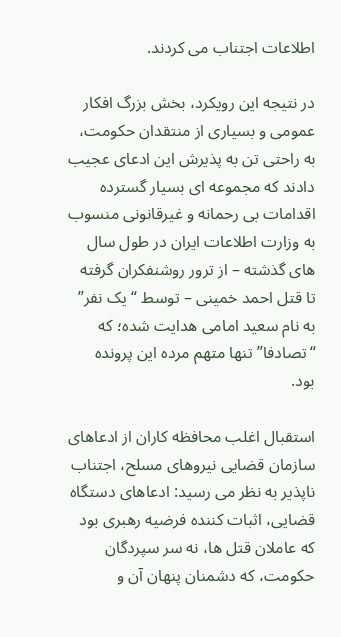اطلاعات اجتناب می کردند.

در نتیجه این رویکرد، بخش بزرگ افکار عمومی و بسیاری از منتقدان حکومت، به راحتی تن به پذیرش این ادعای عجیب دادند که مجموعه ای بسیار گسترده اقدامات بی رحمانه و غیرقانونی منسوب به وزارت اطلاعات ایران در طول سال های گذشته – از ترور روشنفکران گرفته تا قتل احمد خمینی – توسط “یک نفر” به نام سعید امامی هدایت شده؛ که “تصادفا” تنها متهم مرده این پرونده بود.

استقبال اغلب محافظه کاران از ادعاهای سازمان قضایی نیروهای مسلح، اجتناب ناپذیر به نظر می رسید: ادعاهای دستگاه قضایی، اثبات کننده فرضیه رهبری بود که عاملان قتل ها، نه سر سپردگان حکومت، که دشمنان پنهان آن و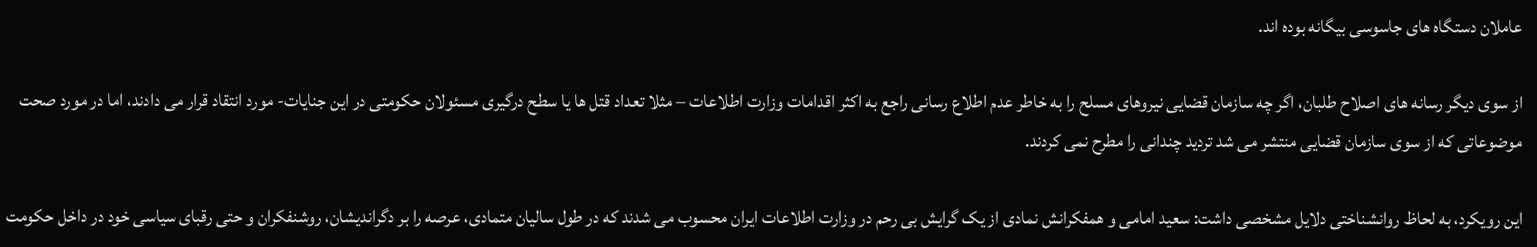عاملان دستگاه های جاسوسی بیگانه بوده اند.

از سوی دیگر رسانه های اصلاح طلبان، اگر چه سازمان قضایی نیروهای مسلح را به خاطر عدم اطلاع رسانی راجع به اکثر اقدامات وزارت اطلاعات – مثلا تعداد قتل ها یا سطح درگیری مسئولان حکومتی در این جنایات- مورد انتقاد قرار می دادند، اما در مورد صحت موضوعاتی که از سوی سازمان قضایی منتشر می شد تردید چندانی را مطرح نمی کردند.

این رویکرد، به لحاظ روانشناختی دلایل مشخصی داشت: سعید امامی و همفکرانش نمادی از یک گرایش بی رحم در وزارت اطلاعات ایران محسوب می شدند که در طول سالیان متمادی، عرصه را بر دگراندیشان، روشنفکران و حتی رقبای سیاسی خود در داخل حکومت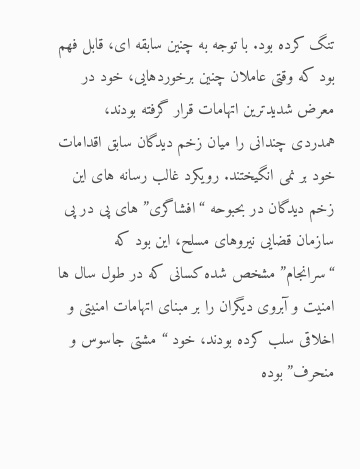تنگ کرده بود. با توجه به چنین سابقه ای، قابل فهم بود که وقتی عاملان چنین برخوردهایی، خود در معرض شدیدترین اتهامات قرار گرفته بودند، همدردی چندانی را میان زخم دیدگان سابق اقدامات خود بر نمی انگیختند. رویکرد غالب رسانه های این زخم دیدگان در بحبوحه “افشاگری” های پی در پی سازمان قضایی نیروهای مسلح، این بود که “سرانجام” مشخص شده کسانی که در طول سال ها امنیت و آبروی دیگران را بر مبنای اتهامات امنیتی و اخلاقی سلب کرده بودند، خود “مشتی جاسوس و منحرف” بوده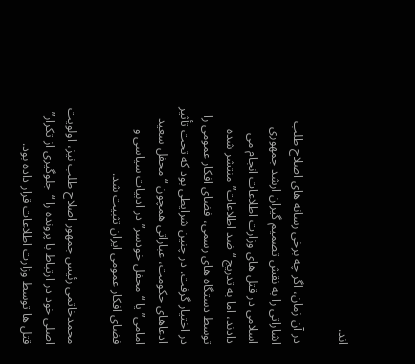اند.

در آن زمان، اگر چه برخی رسانه های اصلاح طلب اشاراتی را به نقش تصمیم گیران ارشد جمهوری اسلامی در قتل های وزارت اطلاعات انجام می دادند، اما به تدریج “ضد اطلاعات” منتشر شده توسط دستگاه های رسمی، فضای افکار عمومی را در اختیار گرفت. در چنین شرایطی بود که تحت تأثیر ادعاهای حکومت، عباراتی همچون “محفل سعید امامی” یا “محفل خودسر” در ادبیات سیاسی و فضای افکار عمومی ایران تثبیت شد.

محمدخاتمی رئیس جمهور اصلاح طلب نیز، اولویت اصلی خود در ارتباط با پرونده را “جلوگیری از تکرار” قتل ها توسط وزارت اطلاعات قرار داده بود.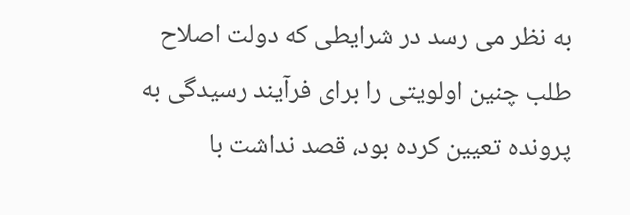به نظر می رسد در شرایطی که دولت اصلاح طلب چنین اولویتی را برای فرآیند رسیدگی به پرونده تعیین کرده بود، قصد نداشت با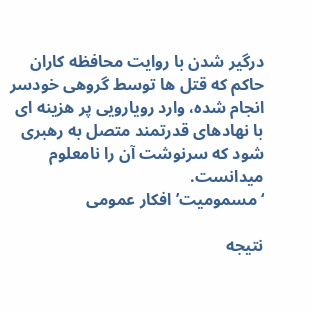درگیر شدن با روایت محافظه کاران حاکم که قتل ها توسط گروهی خودسر انجام شده، وارد رویارویی پر هزینه ای با نهادهای قدرتمند متصل به رهبری شود که سرنوشت آن را نامعلوم میدانست.
‘مسمومیت’ افکار عمومی

نتیجه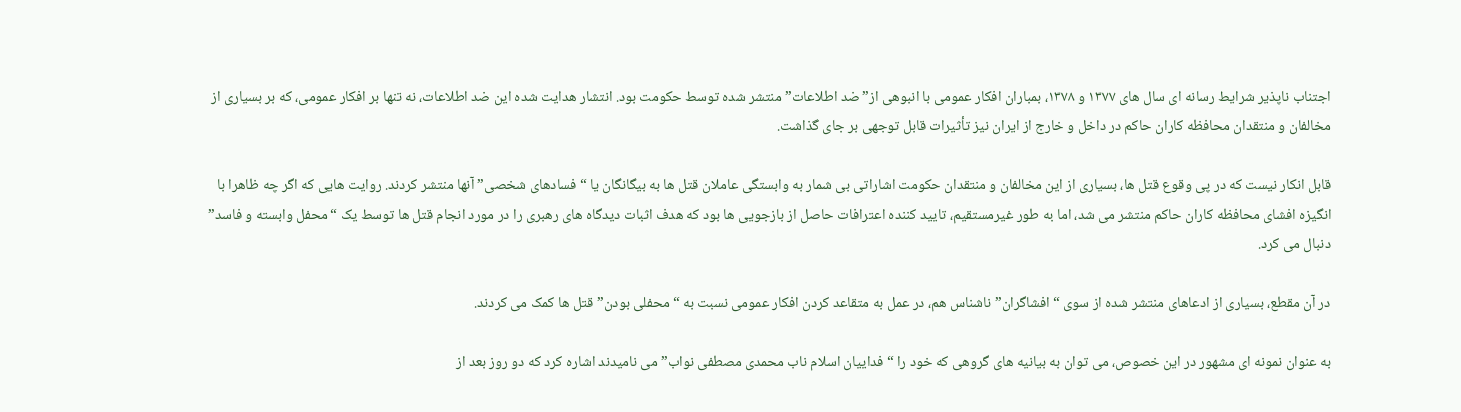اجتناب ناپذیر شرایط رسانه ای سال های ۱۳۷۷ و ۱۳۷۸، بمباران افکار عمومی با انبوهی از”ضد اطلاعات” منتشر شده توسط حکومت بود. انتشار هدایت شده این ضد اطلاعات، نه تنها بر افکار عمومی، که بر بسیاری از مخالفان و منتقدان محافظه کاران حاکم در داخل و خارج از ایران نیز تأثیرات قابل توجهی بر جای گذاشت.

قابل انکار نیست که در پی وقوع قتل ها، بسیاری از این مخالفان و منتقدان حکومت اشاراتی بی شمار به وابستگی عاملان قتل ها به بیگانگان یا “فسادهای شخصی” آنها منتشر کردند. روایت هایی که اگر چه ظاهرا با انگیزه افشای محافظه کاران حاکم منتشر می شد، اما به طور غیرمستقیم، تایید کننده اعترافات حاصل از بازجویی ها بود که هدف اثبات دیدگاه های رهبری را در مورد انجام قتل ها توسط یک “محفل وابسته و فاسد” دنبال می کرد.

در آن مقطع، بسیاری از ادعاهای منتشر شده از سوی “افشاگران” ناشناس هم، در عمل به متقاعد کردن افکار عمومی نسبت به “محفلی بودن” قتل ها کمک می کردند.

به عنوان نمونه ای مشهور در این خصوص، می توان به بیانیه های گروهی که خود را “فداییان اسلام ناب محمدی مصطفی نواب” می نامیدند اشاره کرد که دو روز بعد از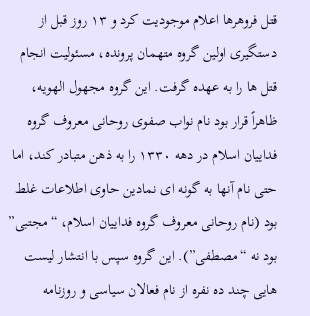قتل فروهرها اعلام موجودیت کرد و ۱۳ روز قبل از دستگیری اولین گروه متهمان پرونده، مسئولیت انجام قتل ها را به عهده گرفت. این گروه مجهول الهویه، ظاهراً قرار بود نام نواب صفوی روحانی معروف گروه فداییان اسلام در دهه ۱۳۳۰ را به ذهن متبادر کند، اما حتی نام آنها به گونه ای نمادین حاوی اطلاعات غلط بود (نام روحانی معروف گروه فداییان اسلام، “مجتبی” بود نه “مصطفی”). این گروه سپس با انتشار لیست هایی چند ده نفره از نام فعالان سیاسی و روزنامه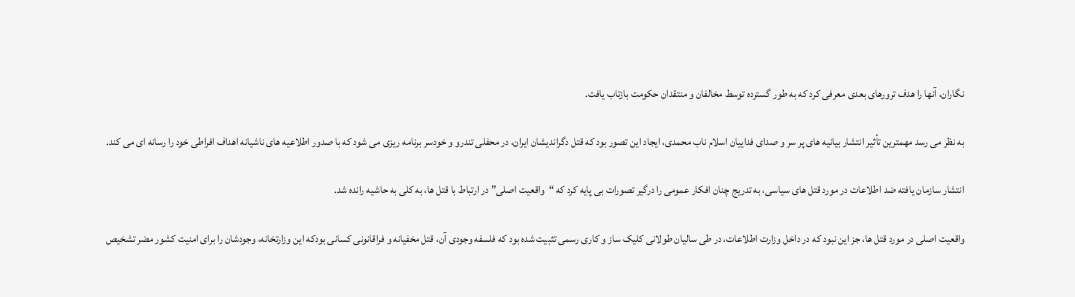نگاران، آنها را هدف ترورهای بعدی معرفی کرد که به طور گسترده توسط مخالفان و منتقدان حکومت بازتاب یافت.

به نظر می رسد مهمترین تأثیر انتشار بیانیه های پر سر و صدای فداییان اسلام ناب محمدی، ایجاد این تصور بود که قتل دگراندیشان ایران، در محفلی تندرو و خودسر برنامه ریزی می شود که با صدور اطلاعیه های ناشیانه اهداف افراطی خود را رسانه ای می کند.

انتشار سازمان یافته ضد اطلاعات در مورد قتل های سیاسی، به تدریج چنان افکار عمومی را درگیر تصورات بی پایه کرد که “واقعیت اصلی” در ارتباط با قتل ها، به کلی به حاشیه رانده شد.

واقعیت اصلی در مورد قتل ها، جز این نبود که در داخل وزارت اطلاعات، در طی سالیان طولانی کلیک ساز و کاری رسمی تثبیت شده بود که فلسفه وجودی آن، قتل مخفیانه و فراقانونی کسانی بودکه این وزارتخانه، وجودشان را برای امنیت کشور مضر تشخیص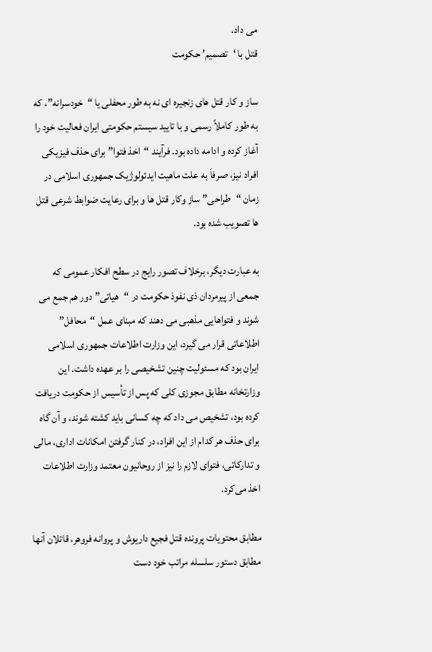می داد.
قتل با ‘تصمیم’ حکومت

ساز و کار قتل های زنجیره ای نه به طور محفلی یا “خودسرانه”، که به طور کاملاً رسمی و با تایید سیستم حکومتی ایران فعالیت خود را آغاز کرده و ادامه داده بود. فرآیند “اخذ فتوا” برای حذف فیزیکی افراد نیز، صرفاَ به علت ماهیت ایدئولوژیک جمهوری اسلامی در زمان “طراحی” ساز وکار قتل ها و برای رعایت ضوابط شرعی قتل ها تصویب شده بود.

به عبارت دیگر، برخلاف تصور رایج در سطح افکار عمومی که جمعی از پیرمردان ذی نفوذ حکومت در “هیاتی” دور هم جمع می شوند و فتواهایی مذهبی می دهند که مبنای عمل “محافل” اطلاعاتی قرار می گیرد، این وزارت اطلاعات جمهوری اسلامی ایران بود که مسئولیت چنین تشخیصی را بر عهده داشت. این وزارتخانه مطابق مجوزی کلی که پس از تأسیس از حکومت دریافت کرده بود، تشخیص می داد که چه کسانی باید کشته شوند، و آن گاه برای حذف هر کدام از این افراد، در کنار گرفتن امکانات اداری، مالی و تدارکاتی، فتوای لازم را نیز از روحانیون معتمد وزارت اطلاعات اخذ می‌کرد.

مطابق محتویات پرونده قتل فجیع داریوش و پروانه فروهر، قاتلان آنها مطابق دستور سلسله مراتب خود دست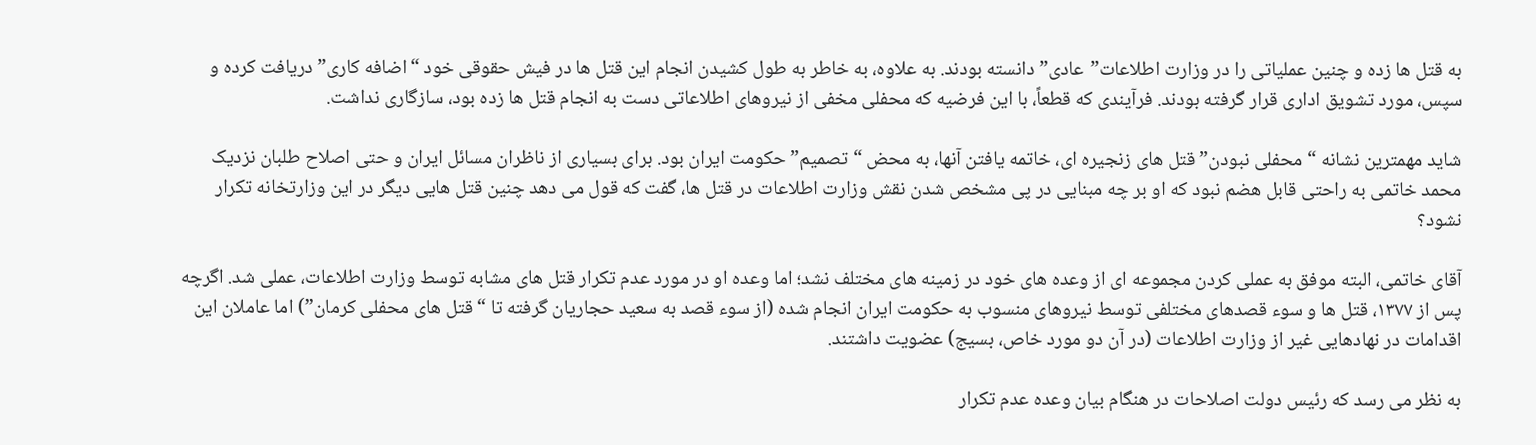به قتل ها زده و چنین عملیاتی را در وزارت اطلاعات”عادی” دانسته بودند. به علاوه، به خاطر به طول کشیدن انجام این قتل ها در فیش حقوقی خود “اضافه کاری” دریافت کرده و سپس، مورد تشویق اداری قرار گرفته بودند. فرآیندی که قطعاً، با این فرضیه که محفلی مخفی از نیروهای اطلاعاتی دست به انجام قتل ها زده بود، سازگاری نداشت.

شاید مهمترین نشانه “محفلی نبودن” قتل های زنجیره ای، خاتمه یافتن آنها، به محض “تصمیم” حکومت ایران بود. برای بسیاری از ناظران مسائل ایران و حتی اصلاح طلبان نزدیک محمد خاتمی به راحتی قابل هضم نبود که او بر چه مبنایی در پی مشخص شدن نقش وزارت اطلاعات در قتل ها، گفت که قول می دهد چنین قتل هایی دیگر در این وزارتخانه تکرار نشود؟

آقای خاتمی، البته موفق به عملی کردن مجموعه ای از وعده های خود در زمینه های مختلف نشد؛ اما وعده او در مورد عدم تکرار قتل های مشابه توسط وزارت اطلاعات، عملی شد. اگرچه پس از ۱۳۷۷، قتل ها و سوء قصدهای مختلفی توسط نیروهای منسوب به حکومت ایران انجام شده (از سوء قصد به سعید حجاریان گرفته تا “قتل های محفلی کرمان”) اما عاملان این اقدامات در نهادهایی غیر از وزارت اطلاعات (در آن دو مورد خاص، بسیج) عضویت داشتند.

به نظر می رسد که رئیس دولت اصلاحات در هنگام بیان وعده عدم تکرار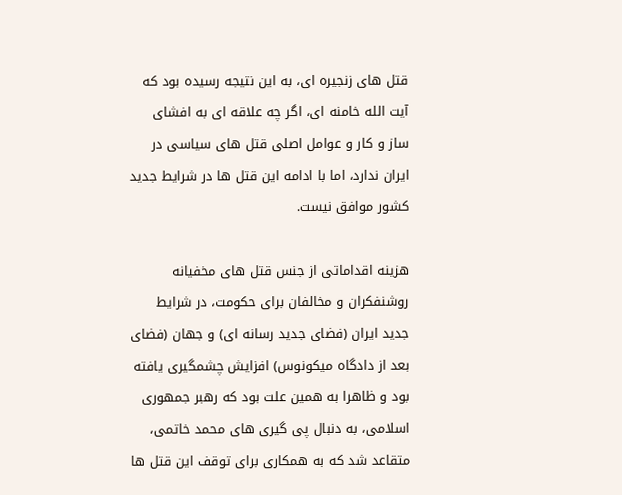قتل های زنجیره ای، به این نتیجه رسیده بود که آیت الله خامنه ای، اگر چه علاقه ای به افشای ساز و کار و عوامل اصلی قتل های سیاسی در ایران ندارد، اما با ادامه این قتل ها در شرایط جدید کشور موافق نیست.

هزینه اقداماتی از جنس قتل های مخفیانه روشنفکران و مخالفان برای حکومت، در شرایط جدید ایران (فضای جدید رسانه ای) و جهان (فضای بعد از دادگاه میکونوس) افزایش چشمگیری یافته بود و ظاهرا به همین علت بود که رهبر جمهوری اسلامی، به دنبال پی گیری های محمد خاتمی، متقاعد شد که به همکاری برای توقف این قتل ها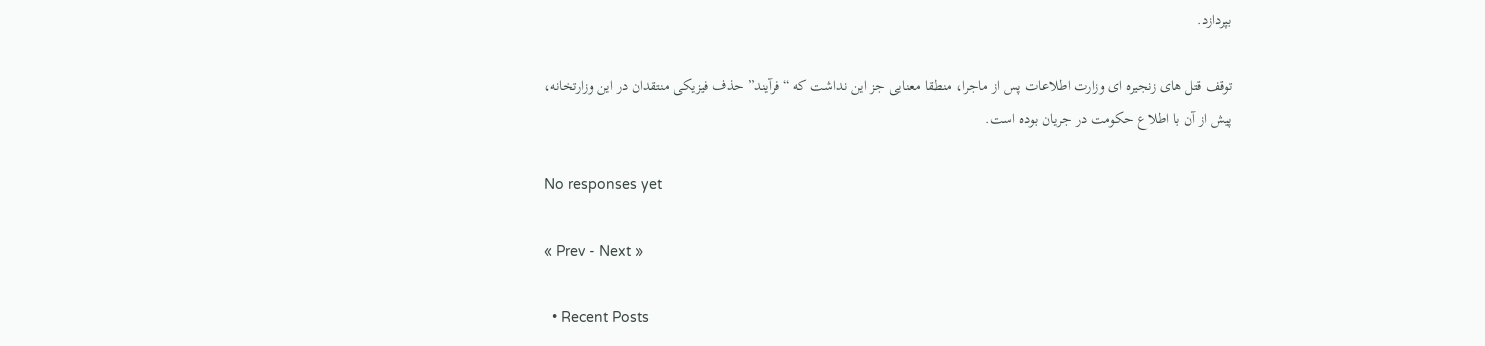بپردازد.

توقف قتل های زنجیره ای وزارت اطلاعات پس از ماجرا، منطقا معنایی جز این نداشت که “فرآیند” حذف فیزیکی منتقدان در این وزارتخانه، پیش از آن با اطلاع حکومت در جریان بوده است.

No responses yet

« Prev - Next »

  • Recent Posts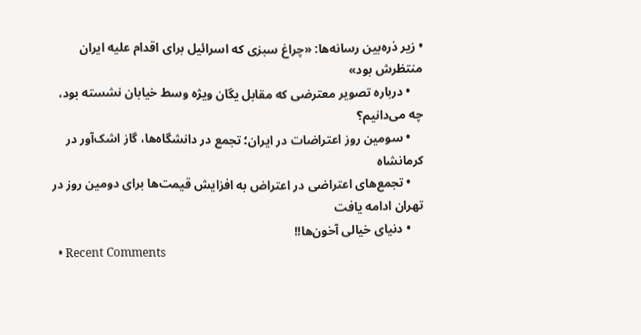• زیر ذره‌بین رسانه‌ها: «چراغ سبزی که اسرائیل برای اقدام علیه ایران منتظرش بود»
    • درباره تصویر معترضی که مقابل یگان ویژه وسط خیابان نشسته‌ بود، چه می‌دانیم؟
    • سومین روز اعتراضات در ایران؛ تجمع در دانشگاه‌ها، گاز اشک‌آور در کرمانشاه
    • تجمع‌های اعتراضی در اعتراض به افزایش قیمت‌ها برای دومین روز در تهران ادامه یافت
    • دنیای خیالی آخون‌ها!!
  • Recent Comments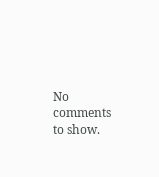No comments to show.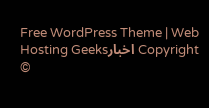Free WordPress Theme | Web Hosting Geeksاخبار Copyright ©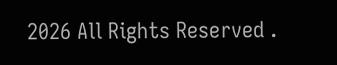2026 All Rights Reserved .